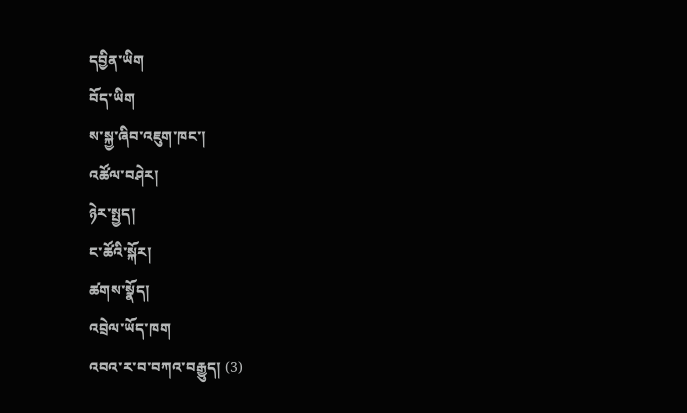དབྱིན་ཡིག
བོད་ཡིག
ས་སྐྱ་ཞིབ་འཇུག་ཁང་།
འཚོལ་བཤེར།
ཉེར་སྤྱད།
ང་ཚོའི་སྐོར།
ཚགས་སྣོད།
འབྲེལ་ཡོད་ཁག
འབའ་ར་བ་བཀའ་བརྒྱུད། (3)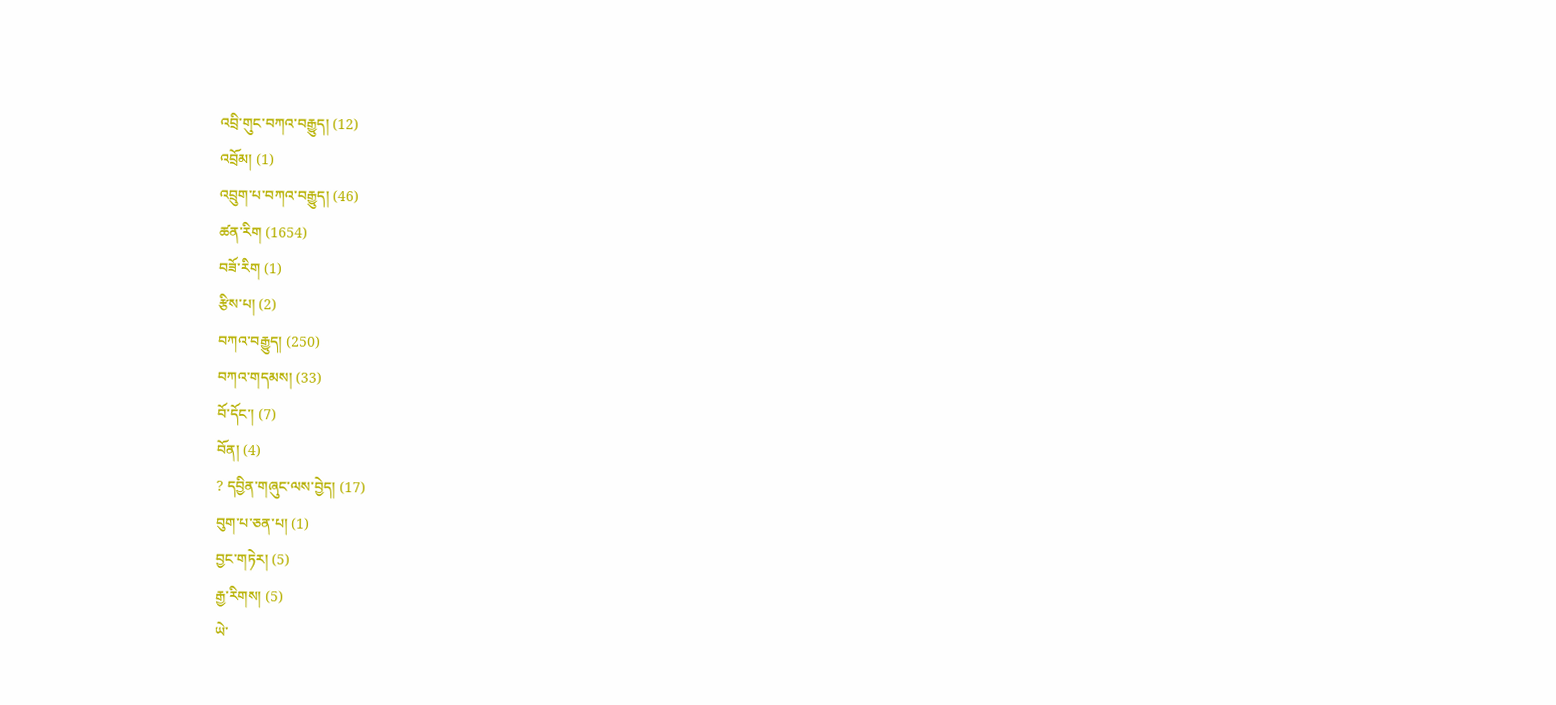འབྲི་གུང་བཀའ་བརྒྱུད། (12)
འབྲོམ། (1)
འབྲུག་པ་བཀའ་བརྒྱུད། (46)
ཚན་རིག (1654)
བཟོ་རིག (1)
རྩིས་པ། (2)
བཀའ་བརྒྱུད། (250)
བཀའ་གདམས། (33)
བོ་དོང་། (7)
བོན། (4)
? དབྱིན་གཞུང་ལས་བྱེད། (17)
བུག་པ་ཅན་པ། (1)
བྱང་གཏེར། (5)
རྒྱ་རིགས། (5)
ཡེ་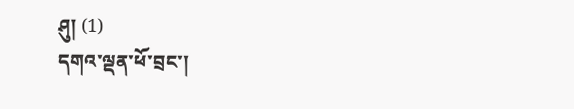ཤུ། (1)
དགའ་ལྡན་ཕོ་བྲང་།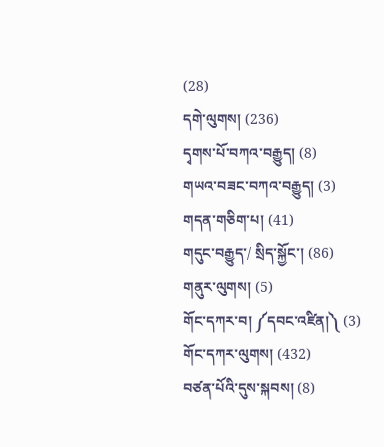(28)
དགེ་ལུགས། (236)
དྭགས་པོ་བཀའ་བརྒྱུད། (8)
གཡའ་བཟང་བཀའ་བརྒྱུད། (3)
གདན་གཅིག་པ། (41)
གདུང་བརྒྱུད་/ སྲིད་སྐྱོང་། (86)
གནུར་ལུགས། (5)
གོང་དཀར་བ། ༼དབང་འཛིན།༽ (3)
གོང་དཀར་ལུགས། (432)
བཙན་པོའི་དུས་སྐབས། (8)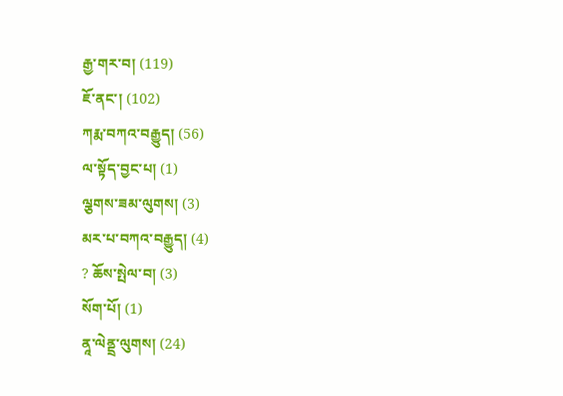རྒྱ་གར་བ། (119)
ཇོ་ནང་། (102)
ཀརྨ་བཀའ་བརྒྱུད། (56)
ལ་སྟོད་བྱང་པ། (1)
ལྕགས་ཟམ་ལུགས། (3)
མར་པ་བཀའ་བརྒྱུད། (4)
? ཆོས་སྤེལ་བ། (3)
སོག་པོ། (1)
ནཱ་ལེནྡྲ་ལུགས། (24)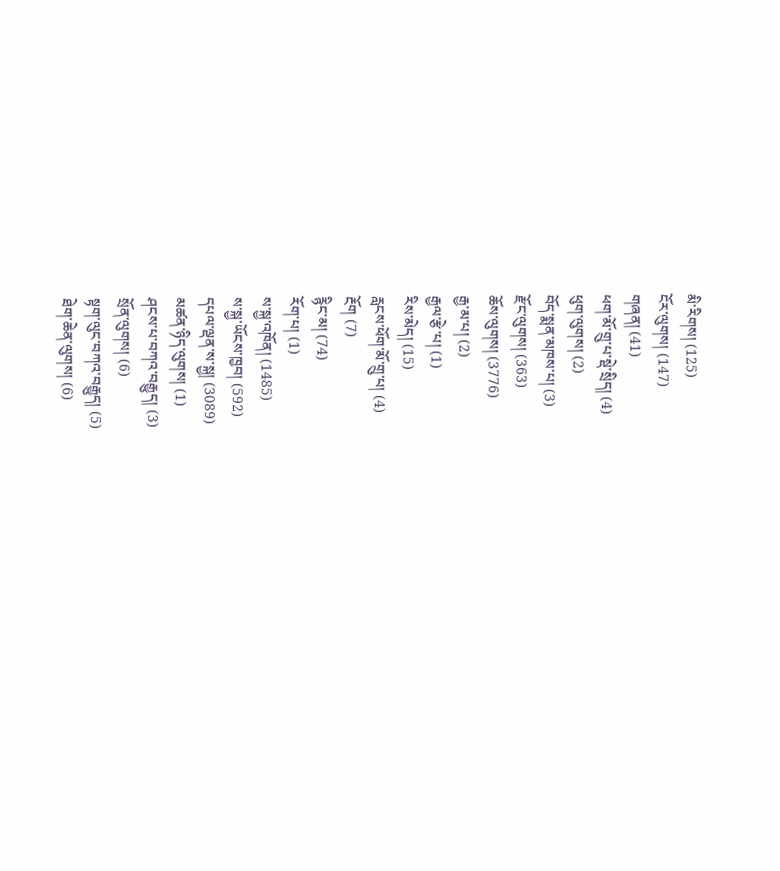མི་རིགས། (125)
ངོར་ལུགས། (147)
གཞན། (41)
ཕག་མོ་གྲུ་པ་སྡེ་སྲིད། (4)
ཕུག་ལུགས། (2)
བོད་སྨན་མཁས་པ། (3)
རྫོང་ལུགས། (363)
ཆོས་ལུགས། (3776)
རྒྱ་མ་པ། (2)
རྒྱལ་རྩེ་པ། (1)
རིས་མེད། (15)
རླངས་ཕོག་མོ་གྲུ་པ། (4)
རྔོག (7)
རྙིང་མ། (74)
རོག་པ། (1)
ས་སྐྱ་འཁོན། (1485)
ས་སྐྱ་ཡོངས་ཁྱབ། (592)
དཔལ་ལྡན་ས་སྐྱ། (3089)
མཚན་ཉིད་ལུགས། (1)
ཤངས་པ་བཀའ་བརྒྱུད། (3)
སྲོན་ལུགས། (6)
སྟག་ལུང་བཀའ་བརྒྱུད། (5)
ཐེག་ཆེན་ལུགས། (6)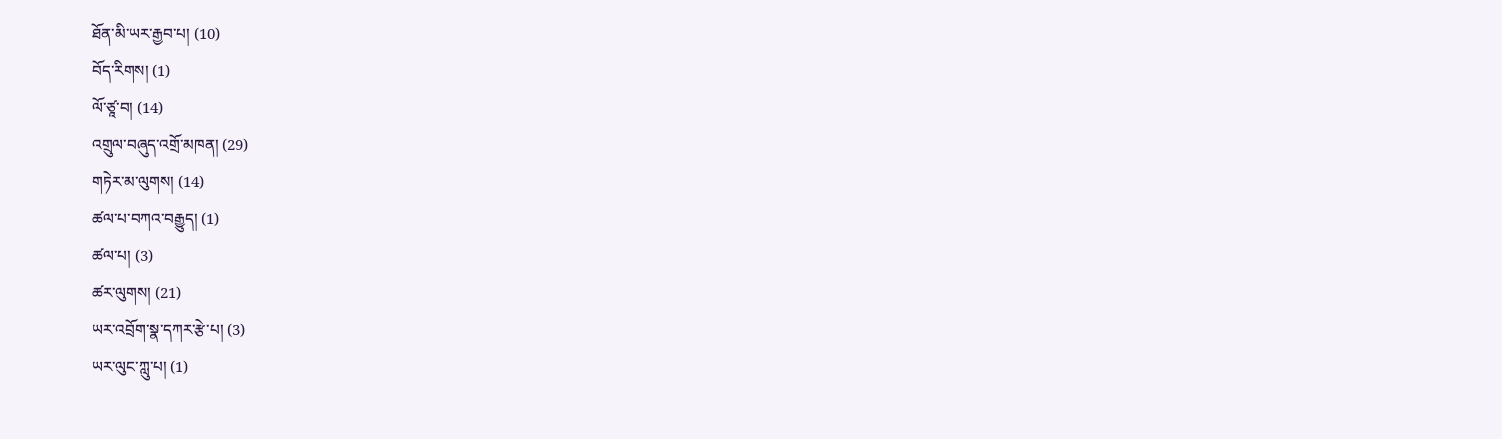ཐོན་མི་ཡར་རྒྱབ་པ། (10)
བོད་རིགས། (1)
ལོ་ཙཱ་བ། (14)
འགྲུལ་བཞུད་འགྲོ་མཁན། (29)
གཏེར་མ་ལུགས། (14)
ཚལ་པ་བཀའ་བརྒྱུད། (1)
ཚལ་པ། (3)
ཚར་ལུགས། (21)
ཡར་འབྲོག་སྣ་དཀར་རྩེ་པ། (3)
ཡར་ལུང་ཀླུ་པ། (1)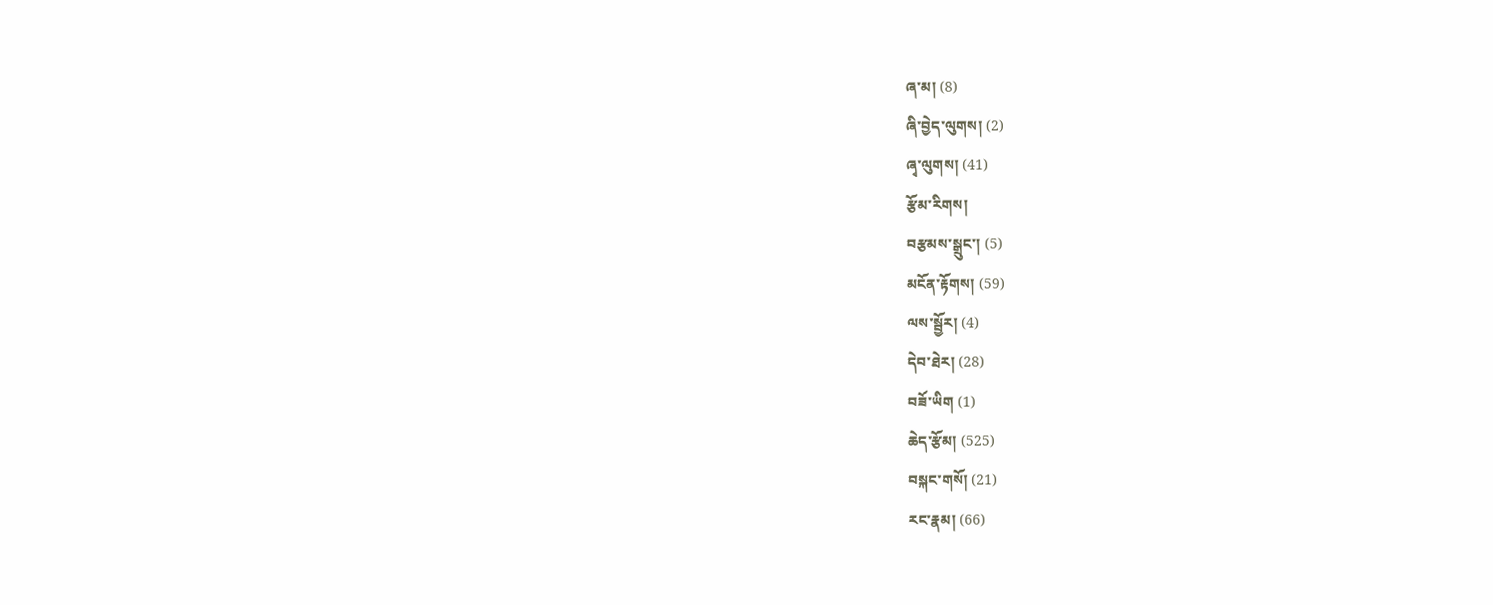ཞ་མ། (8)
ཞི་བྱེད་ལུགས། (2)
ཞྭ་ལུགས། (41)
རྩོམ་རིགས།
བརྩམས་སྒྲུང་། (5)
མངོན་རྟོགས། (59)
ལས་སྦྱོར། (4)
དེབ་ཐེར། (28)
བཟོ་ཡིག (1)
ཆེད་རྩོམ། (525)
བསྐང་གསོ། (21)
རང་རྣམ། (66)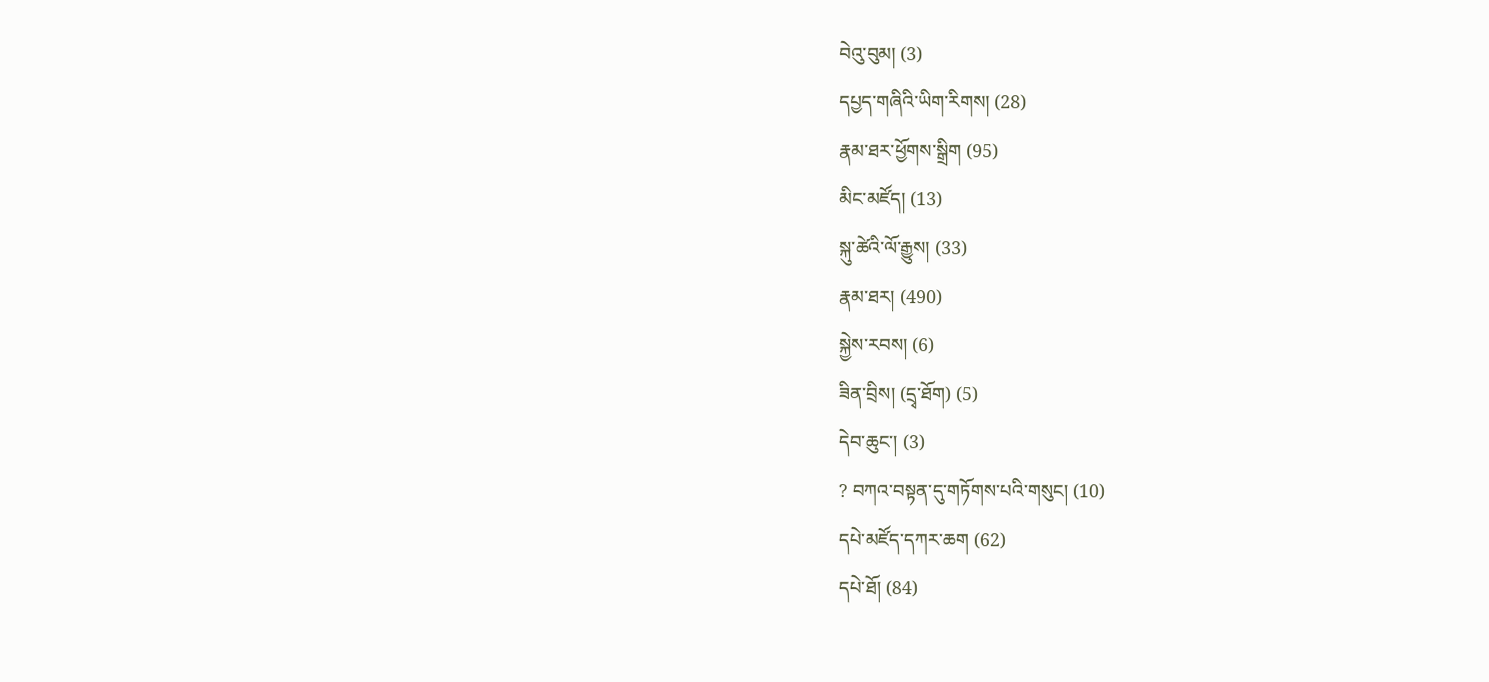བེའུ་བུམ། (3)
དཔྱད་གཞིའི་ཡིག་རིགས། (28)
རྣམ་ཐར་ཕྱོགས་སྒྲིག (95)
མིང་མཛོད། (13)
སྐུ་ཚེའི་ལོ་རྒྱུས། (33)
རྣམ་ཐར། (490)
སྐྱེས་རབས། (6)
ཟིན་བྲིས། (དྲྭ་ཐོག) (5)
དེབ་ཆུང་། (3)
? བཀའ་བསྟན་དུ་གཏོགས་པའི་གསུང། (10)
དཔེ་མཛོད་དཀར་ཆག (62)
དཔེ་ཐོ། (84)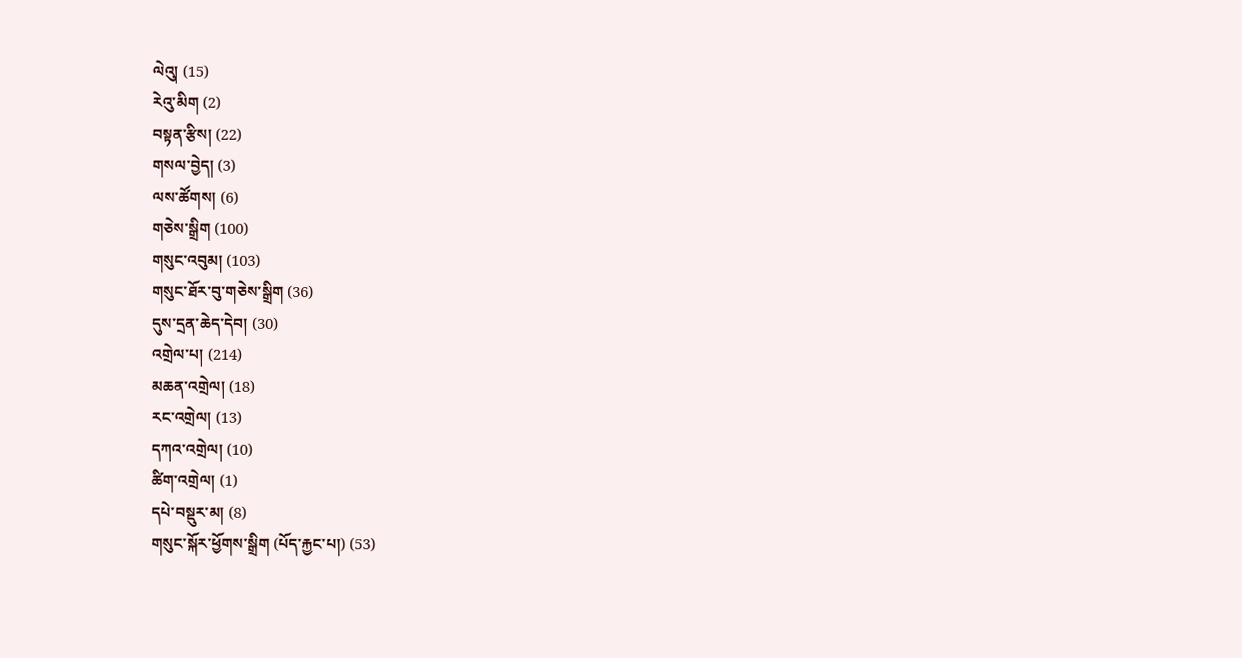ལེའུ། (15)
རེའུ་མིག (2)
བསྟན་རྩིས། (22)
གསལ་བྱེད། (3)
ལས་ཚོགས། (6)
གཅེས་སྒྲིག (100)
གསུང་འབུམ། (103)
གསུང་ཐོར་བུ་གཅེས་སྒྲིག (36)
དུས་དྲན་ཆེད་དེབ། (30)
འགྲེལ་པ། (214)
མཆན་འགྲེལ། (18)
རང་འགྲེལ། (13)
དཀའ་འགྲེལ། (10)
ཚིག་འགྲེལ། (1)
དཔེ་བསྡུར་མ། (8)
གསུང་སྐོར་ཕྱོགས་སྒྲིག (པོད་རྐྱང་པ།) (53)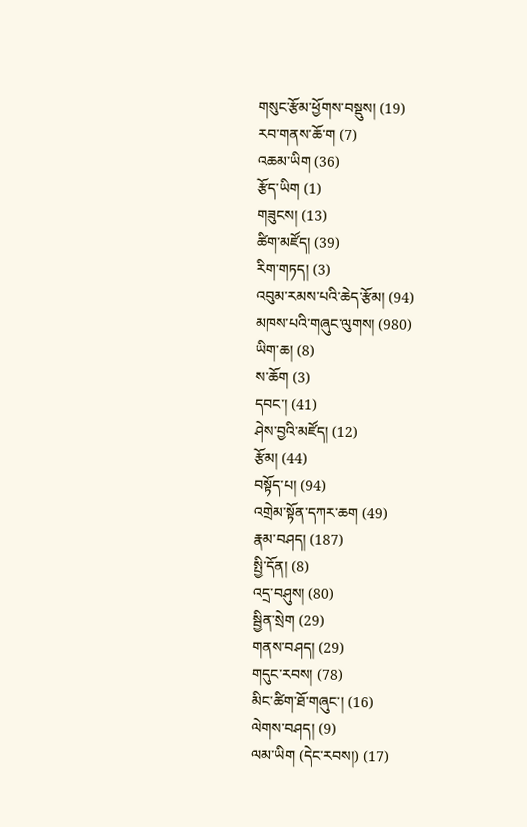གསུང་རྩོམ་ཕྱོགས་བསྡུས། (19)
རབ་གནས་ཆོ་ག (7)
འཆམ་ཡིག (36)
རྩོད་ཡིག (1)
གཟུངས། (13)
ཚིག་མཛོད། (39)
རིག་གཏད། (3)
འབུམ་རམས་པའི་ཆེད་རྩོམ། (94)
མཁས་པའི་གཞུང་ལུགས། (980)
ཡིག་ཆ། (8)
ས་ཆོག (3)
དབང་། (41)
ཤེས་བྱའི་མཛོད། (12)
རྩོམ། (44)
བསྟོད་པ། (94)
འགྲེམ་སྟོན་དཀར་ཆག (49)
རྣམ་བཤད། (187)
སྤྱི་དོན། (8)
འདྲ་བཤུས། (80)
སྦྱིན་སྲེག (29)
གནས་བཤད། (29)
གདུང་རབས། (78)
མིང་ཚིག་ཐོ་གཞུང་། (16)
ལེགས་བཤད། (9)
ལམ་ཡིག (དེང་རབས།) (17)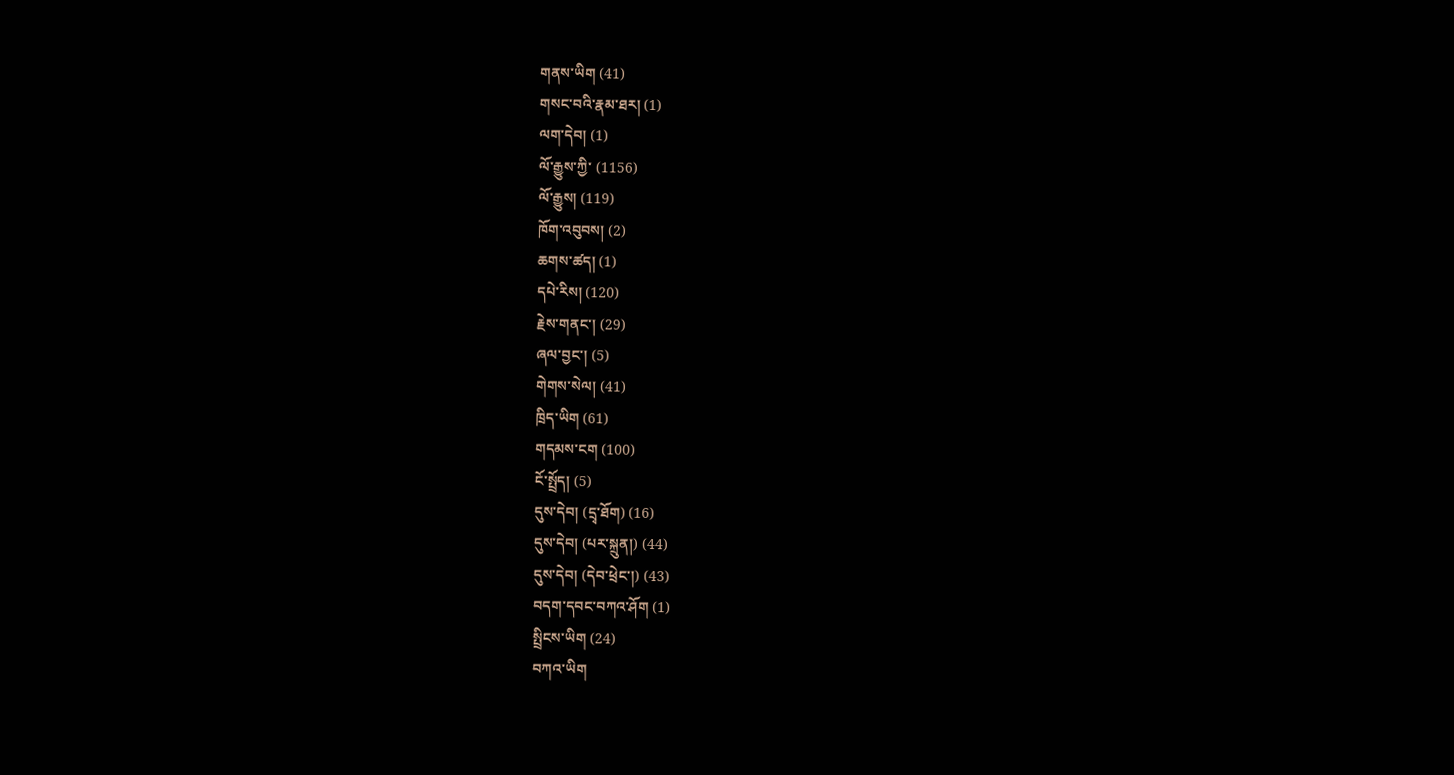གནས་ཡིག (41)
གསང་བའི་རྣམ་ཐར། (1)
ལག་དེབ། (1)
ལོ་རྒྱུས་ཀྱི་ (1156)
ལོ་རྒྱུས། (119)
ཁོག་འབུབས། (2)
ཆགས་ཚད། (1)
དཔེ་རིས། (120)
རྗེས་གནང་། (29)
ཞལ་བྱང་། (5)
གེགས་སེལ། (41)
ཁྲིད་ཡིག (61)
གདམས་ངག (100)
ངོ་སྤྲོད། (5)
དུས་དེབ། (དྲྭ་ཐོག) (16)
དུས་དེབ། (པར་སྐྲུན།) (44)
དུས་དེབ། (དེབ་ཕྲེང་།) (43)
བདག་དབང་བཀའ་ཤོག (1)
སྤྲིངས་ཡིག (24)
བཀའ་ཡིག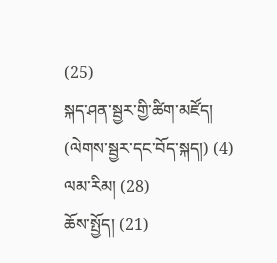(25)
སྐད་ཤན་སྦྱར་གྱི་ཚིག་མཛོད། (ལེགས་སྦྱར་དང་བོད་སྐད།) (4)
ལམ་རིམ། (28)
ཆོས་སྤྱོད། (21)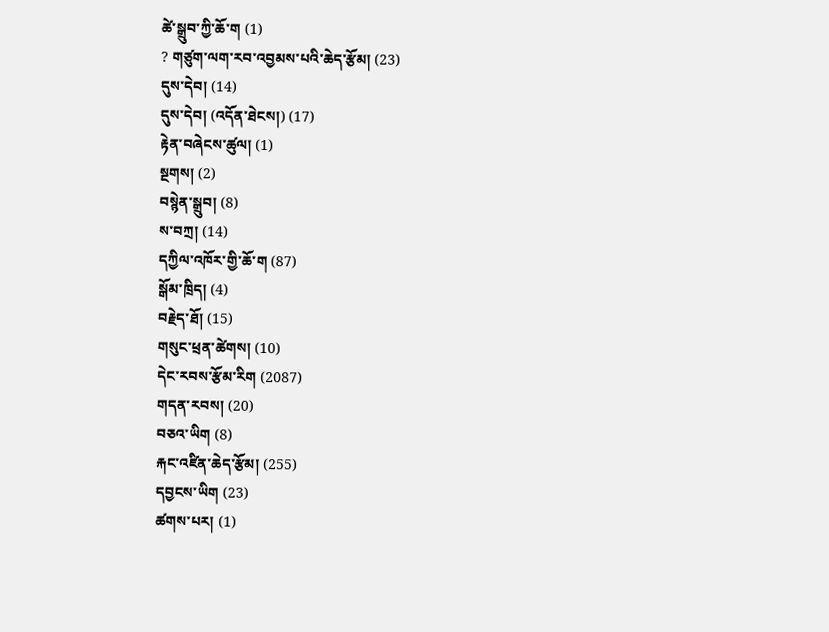ཚེ་སྒྲུབ་ཀྱི་ཆོ་ག (1)
? གཙུག་ལག་རབ་འབྱམས་པའི་ཆེད་རྩོམ། (23)
དུས་དེབ། (14)
དུས་དེབ། (འདོན་ཐེངས།) (17)
རྟེན་བཞེངས་ཚུལ། (1)
སྔགས། (2)
བསྙེན་སྒྲུབ། (8)
ས་བཀྲ། (14)
དཀྱིལ་འཁོར་གྱི་ཆོ་ག (87)
སྒོམ་ཁྲིད། (4)
བརྗེད་ཐོ། (15)
གསུང་ཕྲན་ཚེགས། (10)
དེང་རབས་རྩོམ་རིག (2087)
གདན་རབས། (20)
བཅའ་ཡིག (8)
རྐང་འཛིན་ཆེད་རྩོམ། (255)
དབྱངས་ཡིག (23)
ཚགས་པར། (1)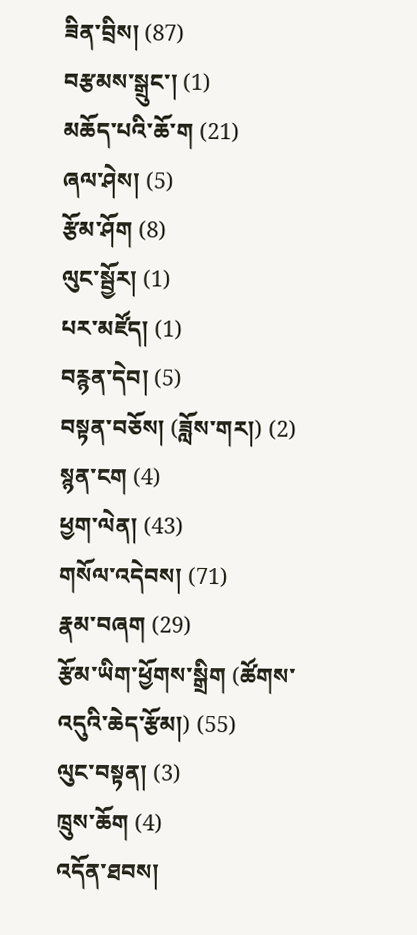ཟིན་བྲིས། (87)
བརྩམས་སྒྲུང་། (1)
མཆོད་པའི་ཆོ་ག (21)
ཞལ་ཤེས། (5)
རྩོམ་ཤོག (8)
ལུང་སྦྱོར། (1)
པར་མཛོད། (1)
བརྙན་དེབ། (5)
བསྟན་བཅོས། (ཟློས་གར།) (2)
སྙན་ངག (4)
ཕྱག་ལེན། (43)
གསོལ་འདེབས། (71)
རྣམ་བཞག (29)
རྩོམ་ཡིག་ཕྱོགས་སྒྲིག (ཚོགས་འདུའི་ཆེད་རྩོམ།) (55)
ལུང་བསྟན། (3)
ཁྲུས་ཆོག (4)
འདོན་ཐབས།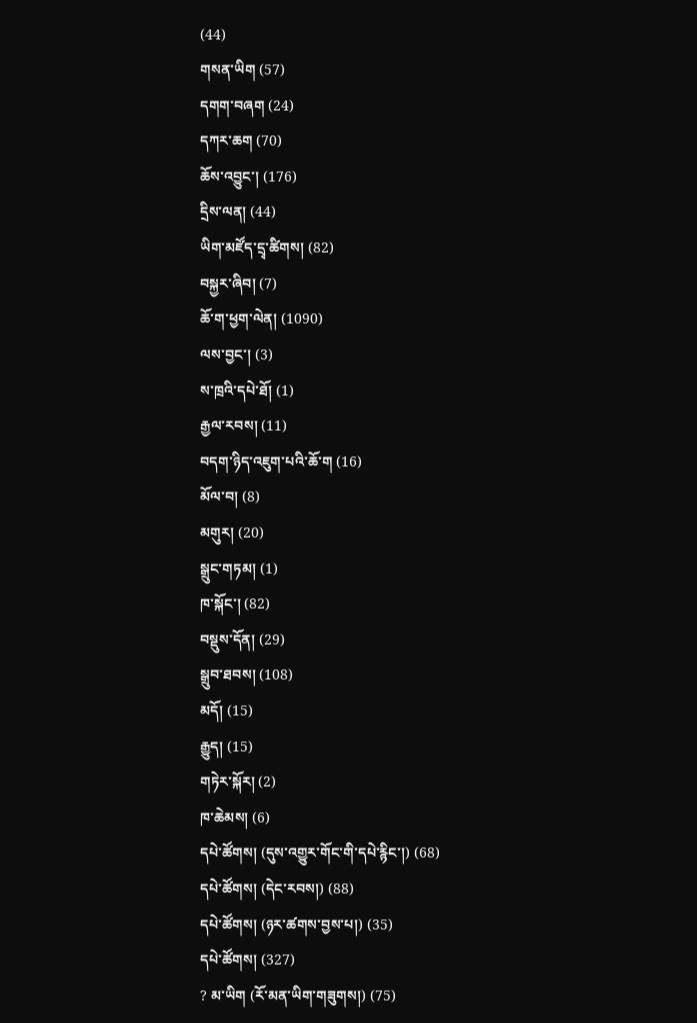(44)
གསན་ཡིག (57)
དགག་བཞག (24)
དཀར་ཆག (70)
ཆོས་འབྱུང་། (176)
དྲིས་ལན། (44)
ཡིག་མཛོད་དྲྭ་ཚིགས། (82)
བསྐྱར་ཞིབ། (7)
ཆོ་ག་ཕྱག་ལེན། (1090)
ལས་བྱང་། (3)
ས་ཁྲའི་དཔེ་ཐོ། (1)
རྒྱལ་རབས། (11)
བདག་ཉིད་འཇུག་པའི་ཆོ་ག (16)
མོལ་བ། (8)
མགུར། (20)
སྒྲུང་གཏམ། (1)
ཁ་སྐོང་། (82)
བསྡུས་དོན། (29)
སྒྲུབ་ཐབས། (108)
མདོ། (15)
རྒྱུད། (15)
གཏེར་སྐོར། (2)
ཁ་ཆེམས། (6)
དཔེ་ཚོགས། (དུས་འགྱུར་གོང་གི་དཔེ་རྙིང་།) (68)
དཔེ་ཚོགས། (དེང་རབས།) (88)
དཔེ་ཚོགས། (ཉར་ཚགས་བྱས་པ།) (35)
དཔེ་ཚོགས། (327)
? མ་ཡིག (རོ་མན་ཡིག་གཟུགས།) (75)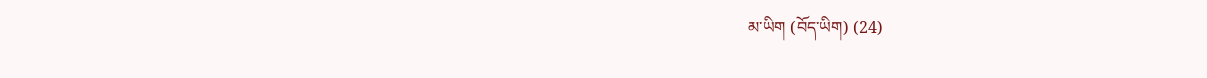མ་ཡིག (བོད་ཡིག) (24)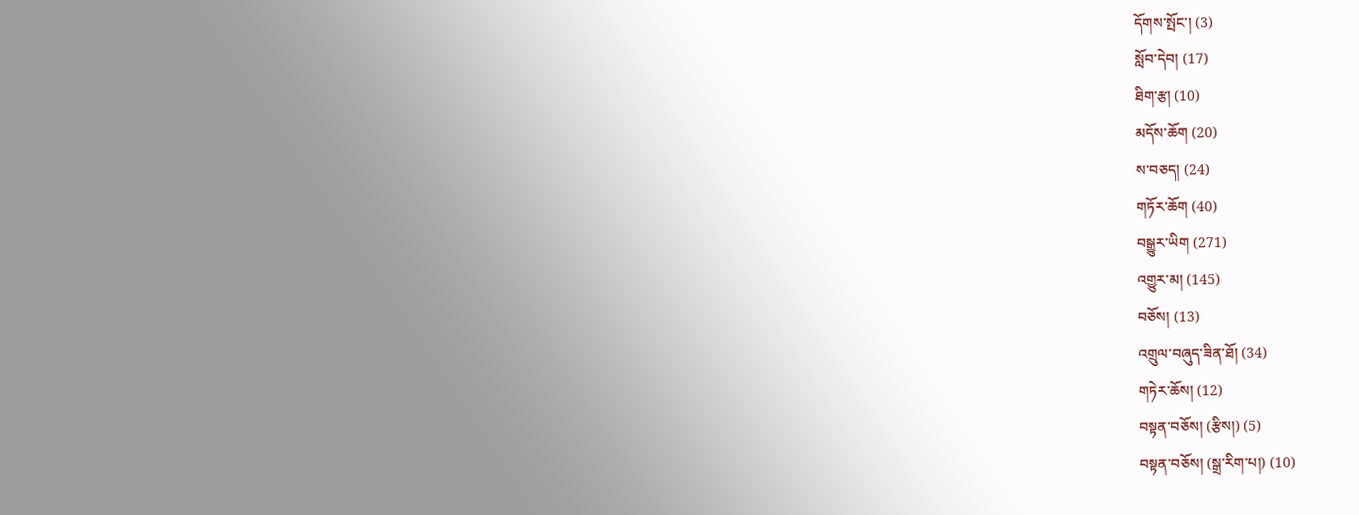དོགས་སྤོང་། (3)
སློབ་དེབ། (17)
ཐིག་རྩ། (10)
མདོས་ཆོག (20)
ས་བཅད། (24)
གཏོར་ཆོག (40)
བསྒྱུར་ཡིག (271)
འགྱུར་མ། (145)
བཅོས། (13)
འགྲུལ་བཞུད་ཟིན་ཐོ། (34)
གཏེར་ཆོས། (12)
བསྟན་བཅོས། (རྩིས།) (5)
བསྟན་བཅོས། (སྒྲ་རིག་པ།) (10)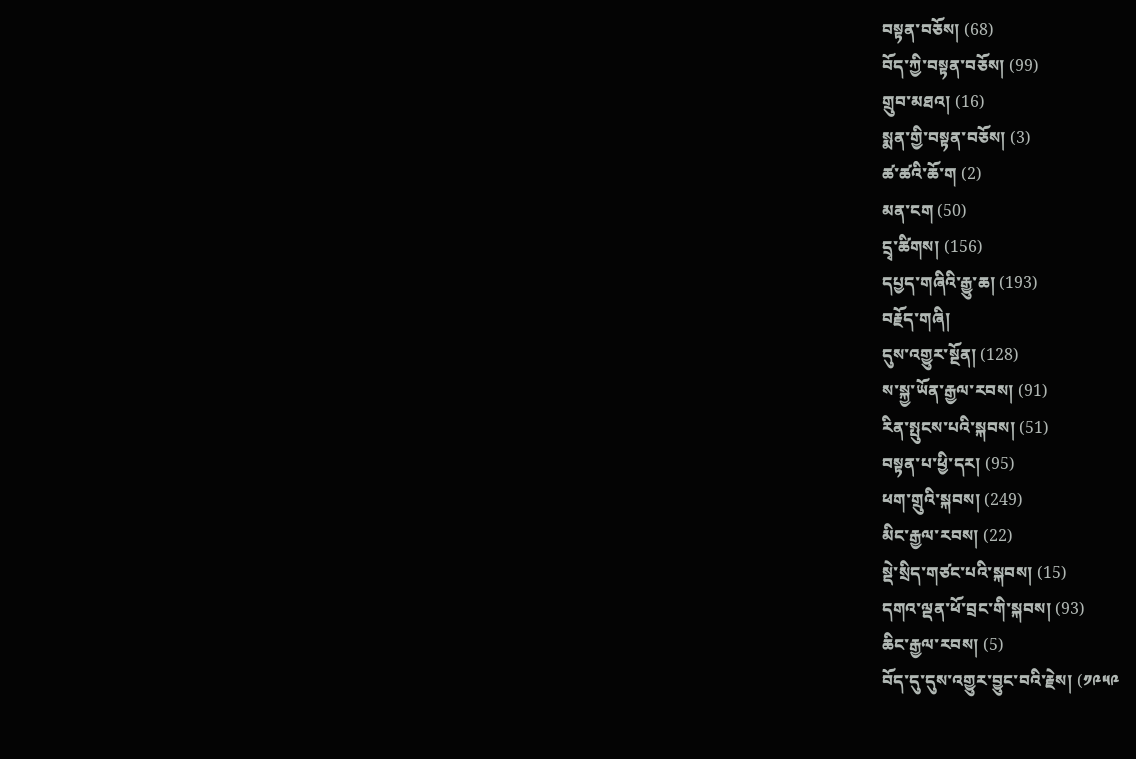བསྟན་བཅོས། (68)
བོད་ཀྱི་བསྟན་བཅོས། (99)
གྲུབ་མཐའ། (16)
སྨན་གྱི་བསྟན་བཅོས། (3)
ཚ་ཚའི་ཆོ་ག (2)
མན་ངག (50)
དྲྭ་ཚིགས། (156)
དཔྱད་གཞིའི་རྒྱུ་ཆ། (193)
བརྗོད་གཞི།
དུས་འགྱུར་སྔོན། (128)
ས་སྐྱ་ཡོན་རྒྱལ་རབས། (91)
རིན་སྤུངས་པའི་སྐབས། (51)
བསྟན་པ་ཕྱི་དར། (95)
ཕག་གྲུའི་སྐབས། (249)
མིང་རྒྱལ་རབས། (22)
སྡེ་སྲིད་གཙང་པའི་སྐབས། (15)
དགའ་ལྡན་ཕོ་བྲང་གི་སྐབས། (93)
ཆིང་རྒྱལ་རབས། (5)
བོད་དུ་དུས་འགྱུར་བྱུང་བའི་རྗེས། (༡༩༥༩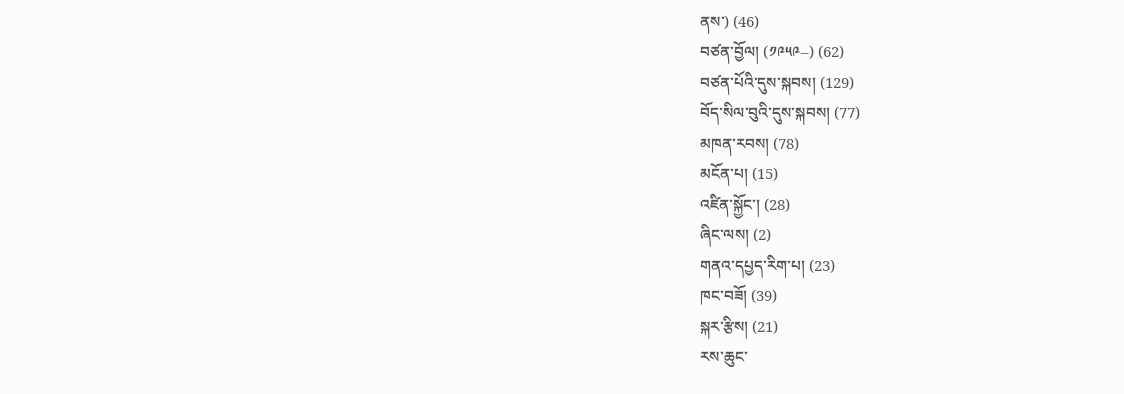ནས་) (46)
བཙན་བྱོལ། (༡༩༥༩–) (62)
བཙན་པོའི་དུས་སྐབས། (129)
བོད་སིལ་བུའི་དུས་སྐབས། (77)
མཁན་རབས། (78)
མངོན་པ། (15)
འཛིན་སྐྱོང་། (28)
ཞིང་ལས། (2)
གནའ་དཔྱད་རིག་པ། (23)
ཁང་བཟོ། (39)
སྐར་རྩིས། (21)
རས་ཆུང་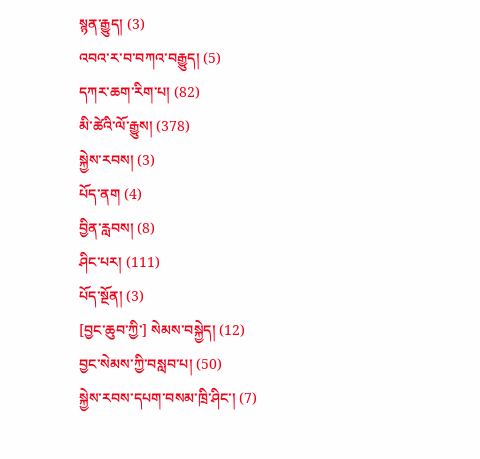སྙན་རྒྱུད། (3)
འབའ་ར་བ་བཀའ་བརྒྱུད། (5)
དཀར་ཆག་རིག་པ། (82)
མི་ཚེའི་ལོ་རྒྱུས། (378)
སྐྱེས་རབས། (3)
པོད་ནག (4)
བྱིན་རླབས། (8)
ཤིང་པར། (111)
པོད་སྔོན། (3)
[བྱང་ཆུབ་ཀྱི་] སེམས་བསྐྱེད། (12)
བྱང་སེམས་ཀྱི་བསླབ་པ། (50)
སྐྱེས་རབས་དཔག་བསམ་ཁྲི་ཤིང་། (7)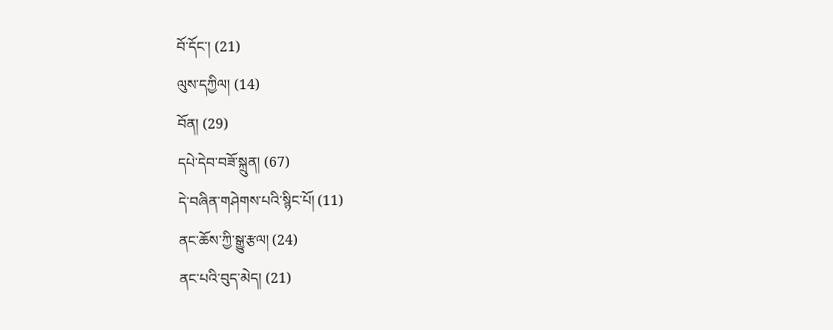བོ་དོང་། (21)
ལུས་དཀྱིལ། (14)
བོན། (29)
དཔེ་དེབ་བཟོ་སྐྲུན། (67)
དེ་བཞིན་གཤེགས་པའི་སྙིང་པོ། (11)
ནང་ཆོས་ཀྱི་སྒྱུ་རྩལ། (24)
ནང་པའི་བུད་མེད། (21)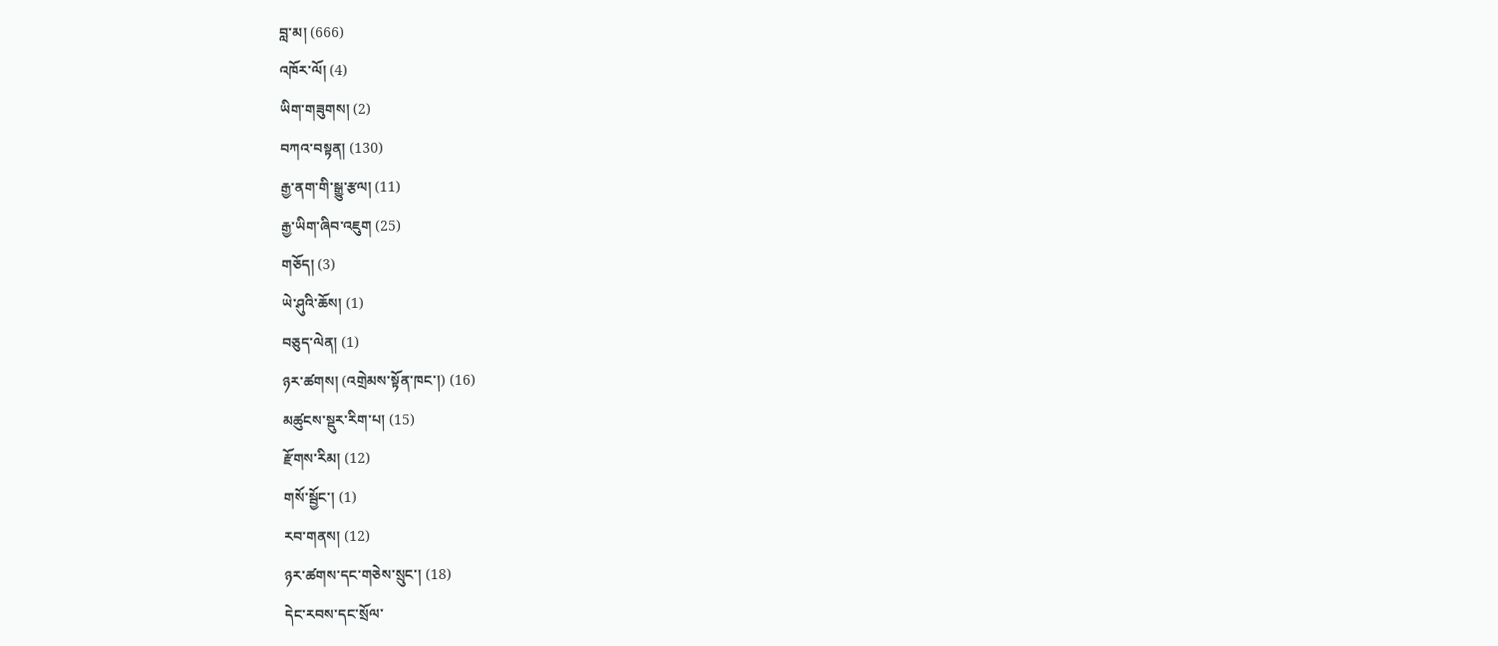བླ་མ། (666)
འཁོར་ལོ། (4)
ཡིག་གཟུགས། (2)
བཀའ་བསྟན། (130)
རྒྱ་ནག་གི་སྒྱུ་རྩལ། (11)
རྒྱ་ཡིག་ཞིབ་འཇུག (25)
གཅོད། (3)
ཡེ་ཤུའི་ཆོས། (1)
བཅུད་ལེན། (1)
ཉར་ཚགས། (འགྲེམས་སྟོན་ཁང་།) (16)
མཚུངས་སྡུར་རིག་པ། (15)
རྫོགས་རིམ། (12)
གསོ་སྦྱོང་། (1)
རབ་གནས། (12)
ཉར་ཚགས་དང་གཅེས་སྲུང་། (18)
དེང་རབས་དང་སྲོལ་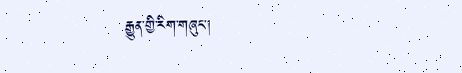རྒྱུན་གྱི་རིག་གཞུང་།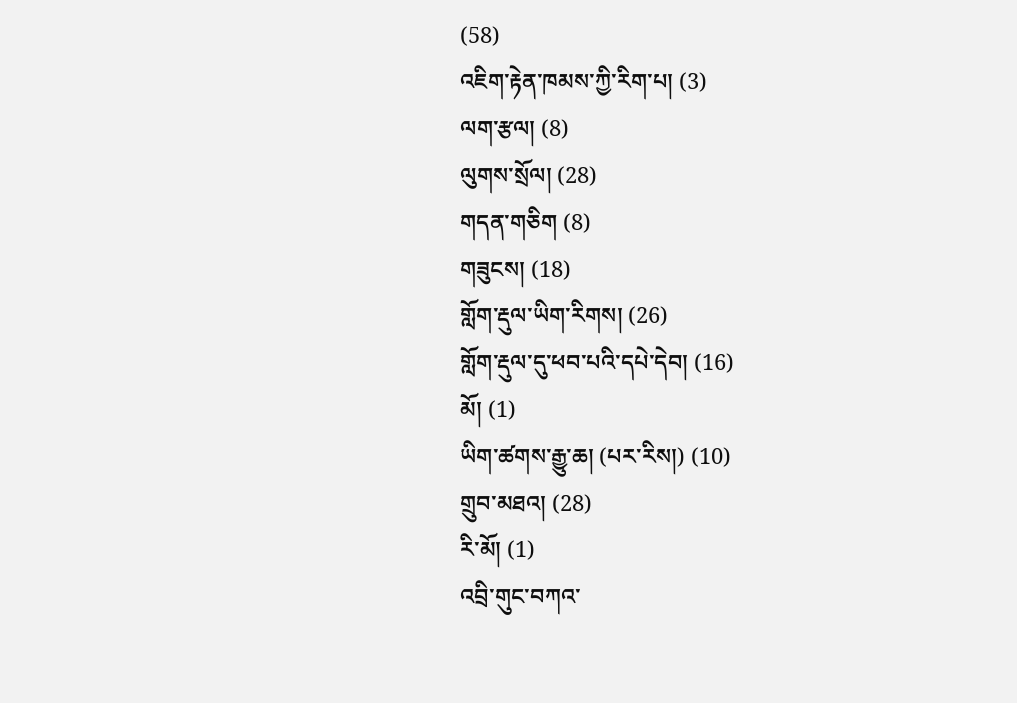(58)
འཇིག་རྟེན་ཁམས་ཀྱི་རིག་པ། (3)
ལག་རྩལ། (8)
ལུགས་སྲོལ། (28)
གདན་གཅིག (8)
གཟུངས། (18)
གློག་རྡུལ་ཡིག་རིགས། (26)
གློག་རྡུལ་དུ་ཕབ་པའི་དཔེ་དེབ། (16)
མོ། (1)
ཡིག་ཚགས་རྒྱུ་ཆ། (པར་རིས།) (10)
གྲུབ་མཐའ། (28)
རི་མོ། (1)
འབྲི་གུང་བཀའ་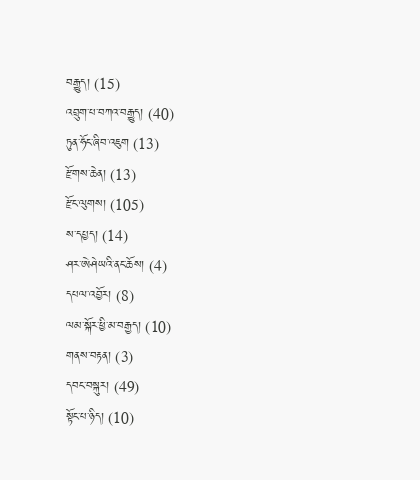བརྒྱུད། (15)
འབྲུག་པ་བཀའ་བརྒྱུད། (40)
ཏུན་ཧོང་ཞིབ་འཇུག (13)
རྫོགས་ཆེན། (13)
རྫོང་ལུགས། (105)
ས་དཔྱད། (14)
ཤར་ཨེཤེཡའི་ནང་ཆོས། (4)
དཔལ་འབྱོར། (8)
ལམ་སྐོར་ཕྱི་མ་བརྒྱད། (10)
གནས་བརྟན། (3)
དབང་བསྐུར། (49)
སྟོང་པ་ཉིད། (10)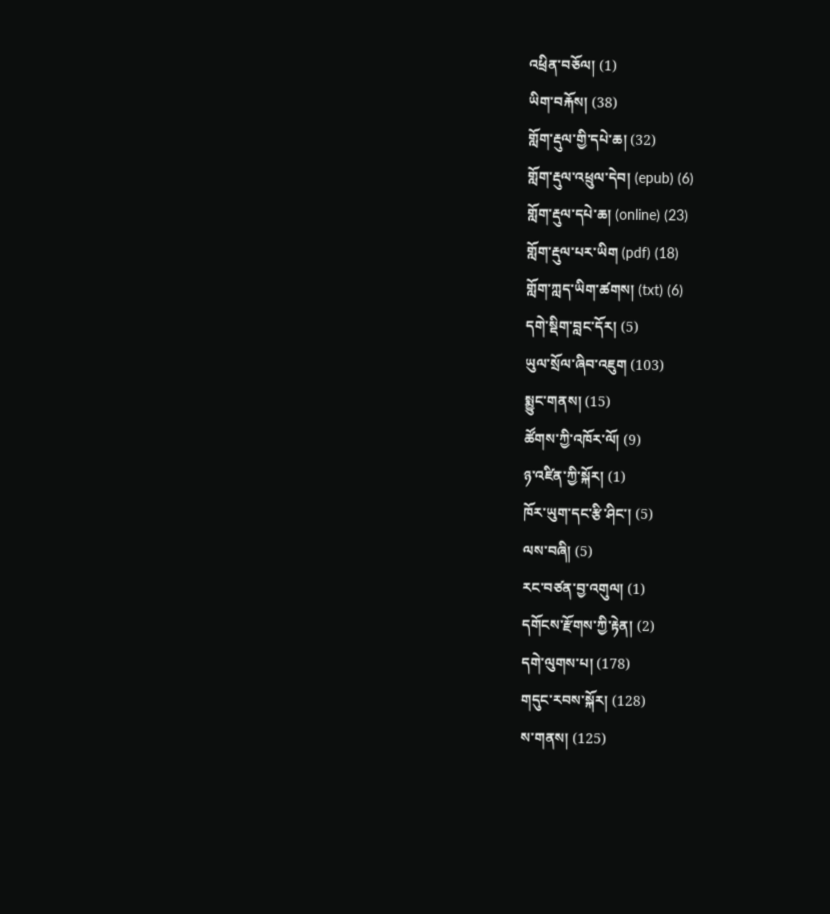འཕྲིན་བཅོལ། (1)
ཡིག་བརྐོས། (38)
གློག་རྡུལ་གྱི་དཔེ་ཆ། (32)
གློག་རྡུལ་འཕྲུལ་དེབ། (epub) (6)
གློག་རྡུལ་དཔེ་ཆ། (online) (23)
གློག་རྡུལ་པར་ཡིག (pdf) (18)
གློག་ཀླད་ཡིག་ཚགས། (txt) (6)
དགེ་སྡིག་བླང་དོར། (5)
ཡུལ་སྲོལ་ཞིབ་འཇུག (103)
སྨྱུང་གནས། (15)
ཚོགས་ཀྱི་འཁོར་ལོ། (9)
ཉ་འཛིན་ཀྱི་སྐོར། (1)
ཁོར་ཡུག་དང་རྩི་ཤིང་། (5)
ལས་བཞི། (5)
རང་བཙན་བྱ་འགུལ། (1)
དགོངས་རྫོགས་ཀྱི་རྟེན། (2)
དགེ་ལུགས་པ། (178)
གདུང་རབས་སྐོར། (128)
ས་གནས། (125)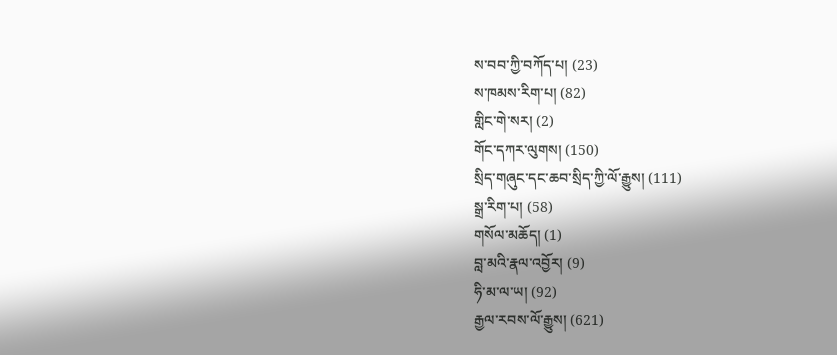ས་བབ་ཀྱི་བཀོད་པ། (23)
ས་ཁམས་རིག་པ། (82)
གླིང་གེ་སར། (2)
གོང་དཀར་ལུགས། (150)
སྲིད་གཞུང་དང་ཆབ་སྲིད་ཀྱི་ལོ་རྒྱུས། (111)
སྒྲ་རིག་པ། (58)
གསོལ་མཆོད། (1)
བླ་མའི་རྣལ་འབྱོར། (9)
ཧི་མ་ལ་ཡ། (92)
རྒྱལ་རབས་ལོ་རྒྱུས། (621)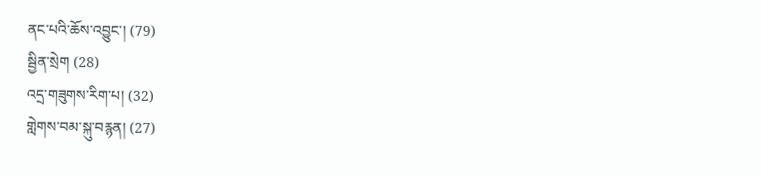ནང་པའི་ཆོས་འབྱུང་། (79)
སྦྱིན་སྲེག (28)
འདྲ་གཟུགས་རིག་པ། (32)
གླེགས་བམ་སྐུ་བརྙན། (27)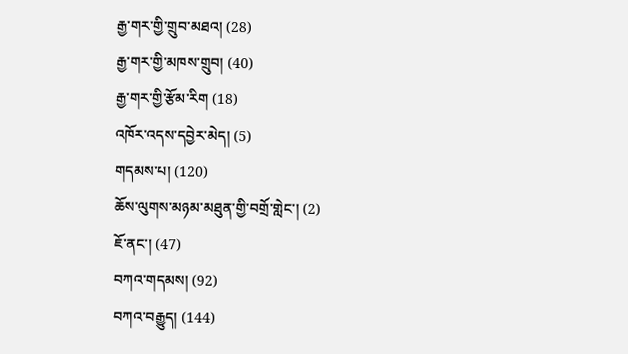རྒྱ་གར་གྱི་གྲུབ་མཐའ། (28)
རྒྱ་གར་གྱི་མཁས་གྲུབ། (40)
རྒྱ་གར་གྱི་རྩོམ་རིག (18)
འཁོར་འདས་དབྱེར་མེད། (5)
གདམས་པ། (120)
ཆོས་ལུགས་མཉམ་མཐུན་གྱི་བགྲོ་གླེང་། (2)
ཇོ་ནང་། (47)
བཀའ་གདམས། (92)
བཀའ་བརྒྱུད། (144)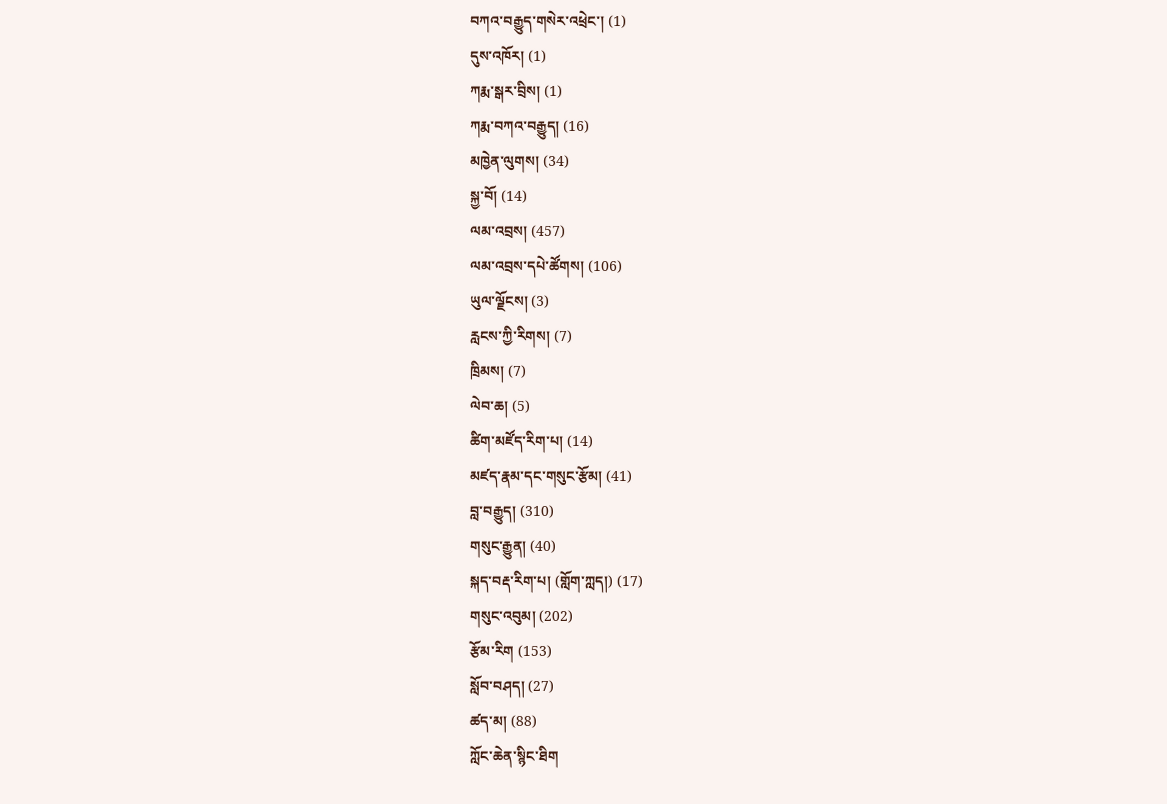བཀའ་བརྒྱུད་གསེར་འཕྲེང་། (1)
དུས་འཁོར། (1)
ཀརྨ་སྒར་བྲིས། (1)
ཀརྨ་བཀའ་བརྒྱུད། (16)
མཁྱེན་ལུགས། (34)
སྐྱ་བོ། (14)
ལམ་འབྲས། (457)
ལམ་འབྲས་དཔེ་ཚོགས། (106)
ཡུལ་ལྗོངས། (3)
རླངས་ཀྱི་རིགས། (7)
ཁྲིམས། (7)
ལེབ་ཆ། (5)
ཚིག་མཛོད་རིག་པ། (14)
མཛད་རྣམ་དང་གསུང་རྩོམ། (41)
བླ་བརྒྱུད། (310)
གསུང་རྒྱུན། (40)
སྐད་བརྡ་རིག་པ། (གློག་ཀླད།) (17)
གསུང་འབུམ། (202)
རྩོམ་རིག (153)
སློབ་བཤད། (27)
ཚད་མ། (88)
ཀློང་ཆེན་སྙིང་ཐིག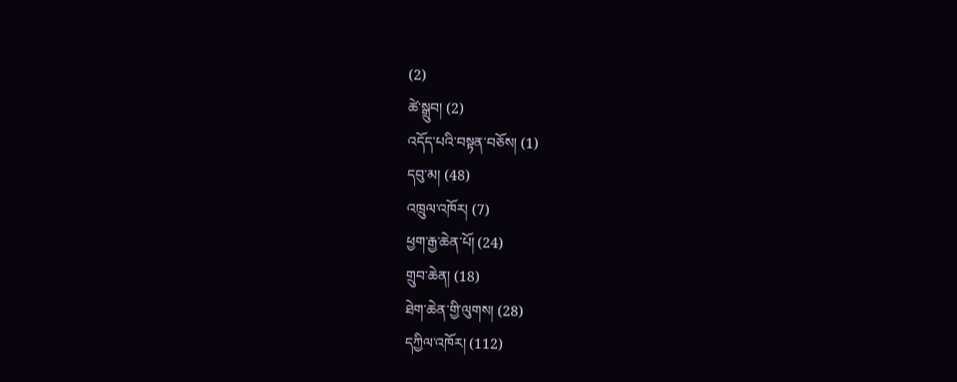(2)
ཚེ་སྒྲུབ། (2)
འདོད་པའི་བསྟན་བཅོས། (1)
དབུ་མ། (48)
འཁྲུལ་འཁོར། (7)
ཕྱག་རྒྱ་ཆེན་པོ། (24)
གྲུབ་ཆེན། (18)
ཐེག་ཆེན་གྱི་ལུགས། (28)
དཀྱིལ་འཁོར། (112)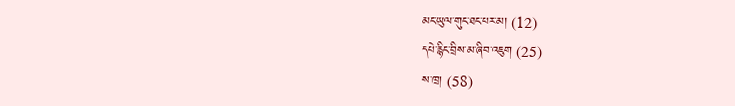མང་ཡུལ་གུང་ཐང་པར་མ། (12)
དཔེ་རྙིང་བྲིས་མ་ཞིབ་འཇུག (25)
ས་ཁྲ། (58)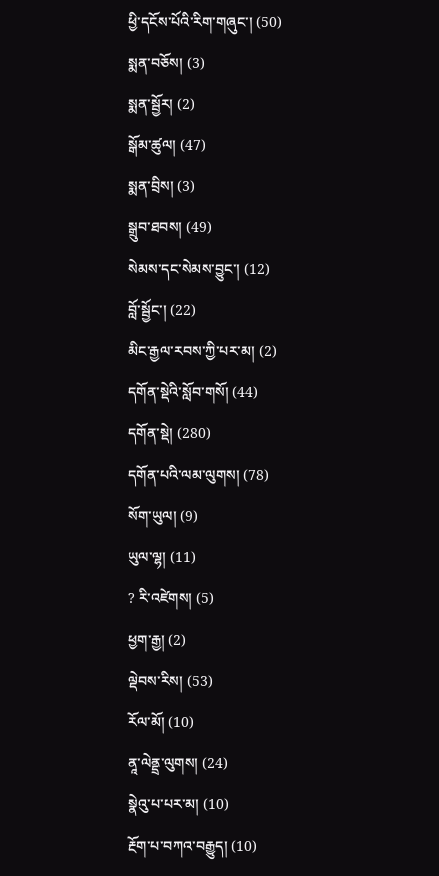ཕྱི་དངོས་པོའི་རིག་གཞུང་། (50)
སྨན་བཅོས། (3)
སྨན་སྦྱོར། (2)
སྒོམ་ཚུལ། (47)
སྨན་བྲིས། (3)
སྒྲུབ་ཐབས། (49)
སེམས་དང་སེམས་བྱུང་། (12)
བློ་སྦྱོང་། (22)
མིང་རྒྱལ་རབས་ཀྱི་པར་མ། (2)
དགོན་སྡེའི་སློབ་གསོ། (44)
དགོན་སྡེ། (280)
དགོན་པའི་ལམ་ལུགས། (78)
སོག་ཡུལ། (9)
ཡུལ་ལྷ། (11)
? རི་འཛེགས། (5)
ཕྱག་རྒྱ། (2)
ལྡེབས་རིས། (53)
རོལ་མོ། (10)
ནཱ་ལེནྡྲ་ལུགས། (24)
སྣེའུ་པ་པར་མ། (10)
རྔོག་པ་བཀའ་བརྒྱུད། (10)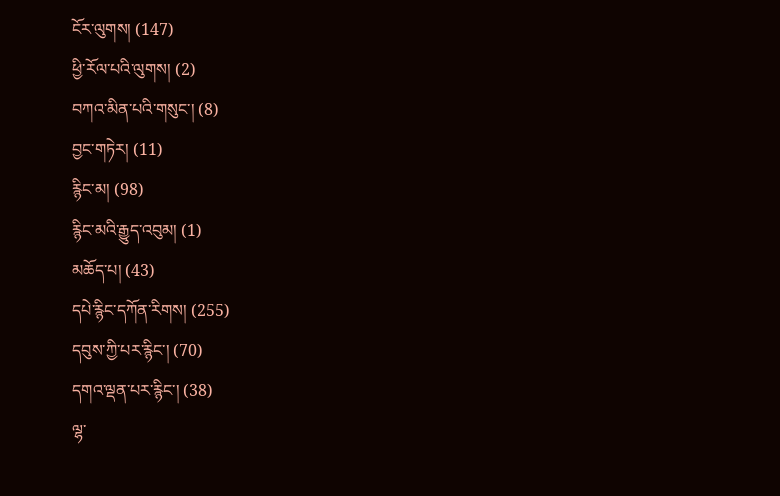ངོར་ལུགས། (147)
ཕྱི་རོལ་པའི་ལུགས། (2)
བཀའ་མིན་པའི་གསུང་། (8)
བྱང་གཏེར། (11)
རྙིང་མ། (98)
རྙིང་མའི་རྒྱུད་འབུམ། (1)
མཆོད་པ། (43)
དཔེ་རྙིང་དཀོན་རིགས། (255)
དབུས་ཀྱི་པར་རྙིང་། (70)
དགའ་ལྡན་པར་རྙིང་། (38)
ལྷ་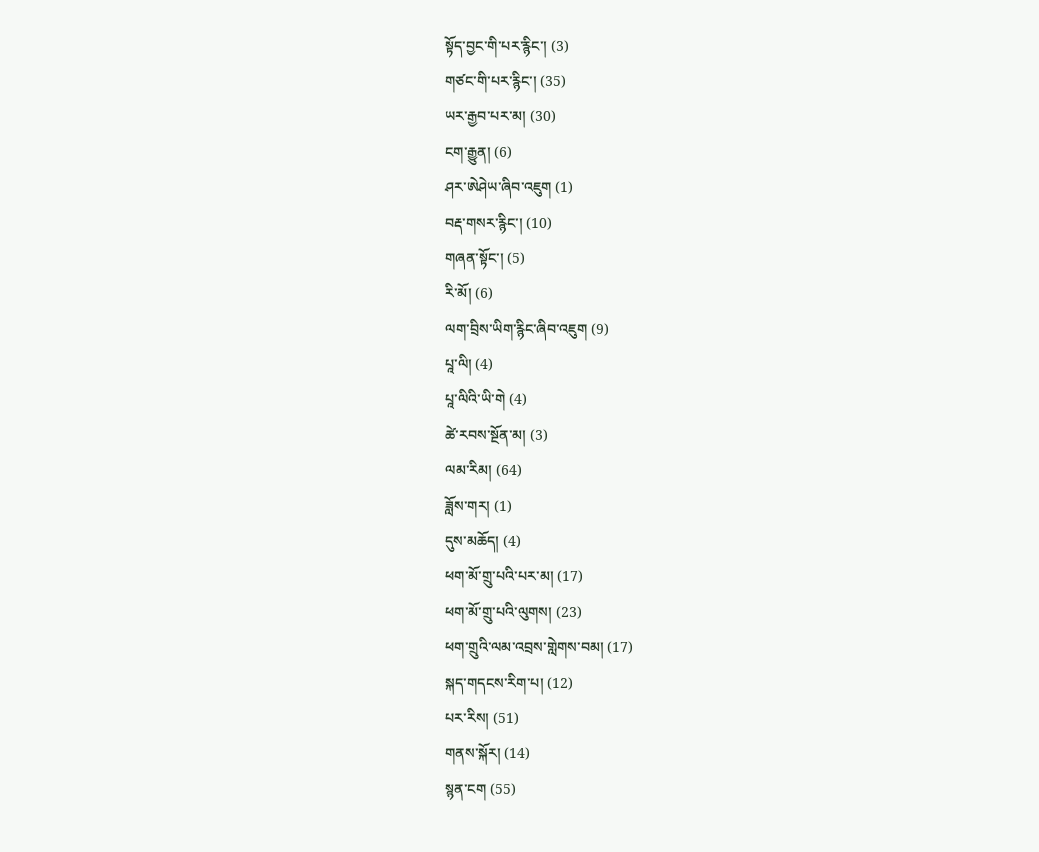སྟོད་བྱང་གི་པར་རྙིང་། (3)
གཙང་གི་པར་རྙིང་། (35)
ཡར་རྒྱབ་པར་མ། (30)
ངག་རྒྱུན། (6)
ཤར་ཨེཤེཡ་ཞིབ་འཇུག (1)
བརྡ་གསར་རྙིང་། (10)
གཞན་སྟོང་། (5)
རི་མོ། (6)
ལག་བྲིས་ཡིག་རྙིང་ཞིབ་འཇུག (9)
པཱ་ལི། (4)
པཱ་ལིའི་ཡི་གེ (4)
ཚེ་རབས་སྔོན་མ། (3)
ལམ་རིམ། (64)
ཟློས་གར། (1)
དུས་མཆོད། (4)
ཕག་མོ་གྲུ་པའི་པར་མ། (17)
ཕག་མོ་གྲུ་པའི་ལུགས། (23)
ཕག་གྲུའི་ལམ་འབྲས་གླེགས་བམ། (17)
སྐད་གདངས་རིག་པ། (12)
པར་རིས། (51)
གནས་སྐོར། (14)
སྙན་ངག (55)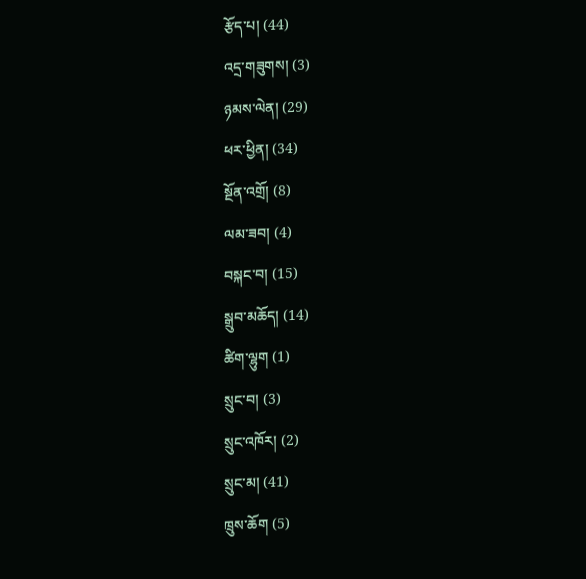རྩོད་པ། (44)
འདྲ་གཟུགས། (3)
ཉམས་ལེན། (29)
ཕར་ཕྱིན། (34)
སྔོན་འགྲོ། (8)
ལམ་ཟབ། (4)
བསྐང་བ། (15)
སྒྲུབ་མཆོད། (14)
ཚིག་ལྷུག (1)
སྲུང་བ། (3)
སྲུང་འཁོར། (2)
སྲུང་མ། (41)
ཁྲུས་ཆོག (5)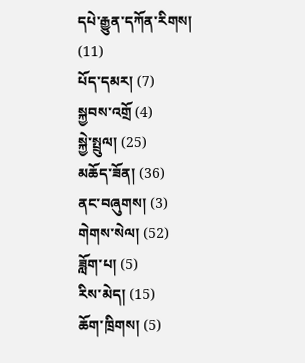དཔེ་རྒྱུན་དཀོན་རིགས། (11)
པོད་དམར། (7)
སྐྱབས་འགྲོ (4)
སྐྱེ་སྤྲུལ། (25)
མཆོད་ཟོན། (36)
ནང་བཞུགས། (3)
གེགས་སེལ། (52)
ཟློག་པ། (5)
རིས་མེད། (15)
ཆོག་ཁྲིགས། (5)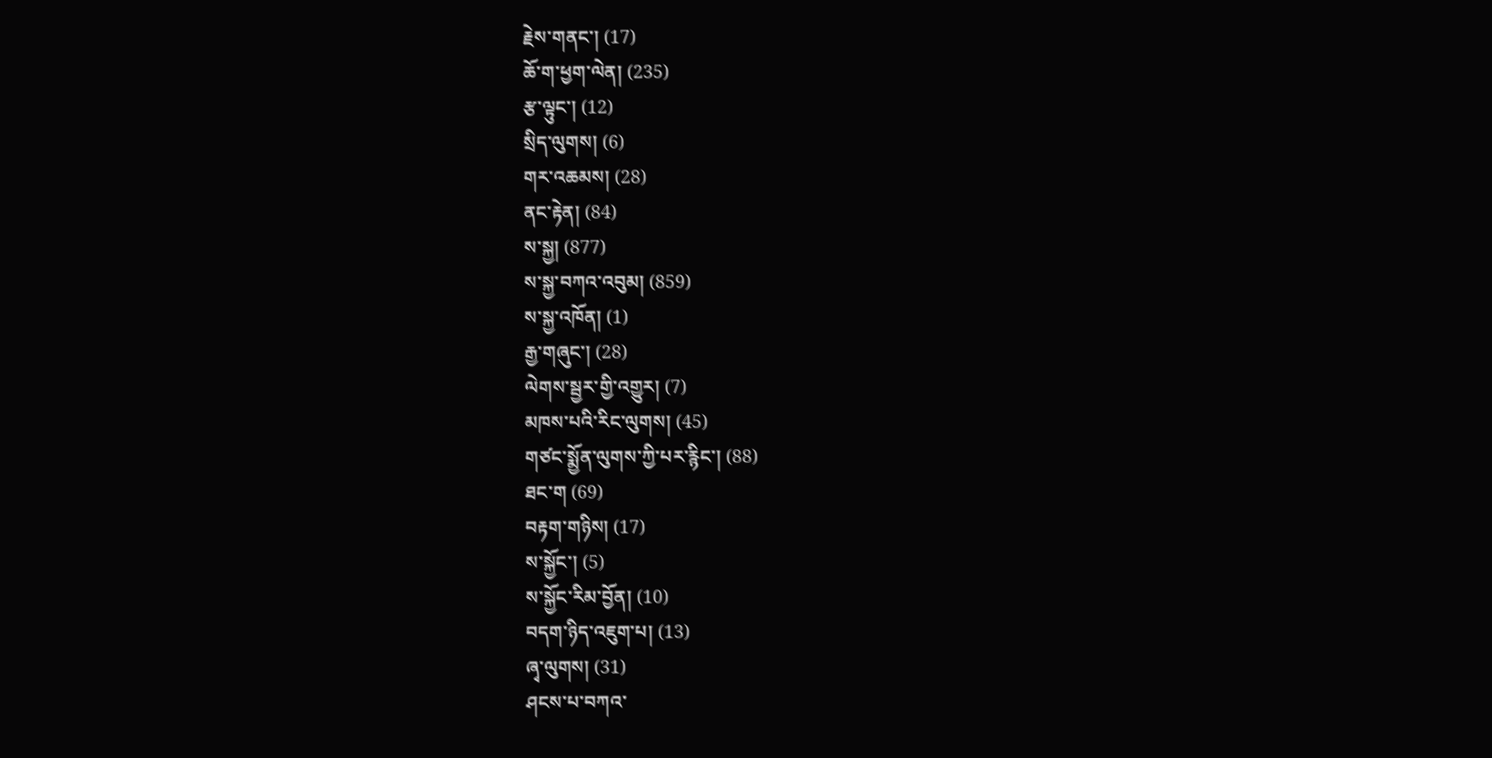རྗེས་གནང་། (17)
ཆོ་ག་ཕྱག་ལེན། (235)
རྩ་ལྟུང་། (12)
སྲིད་ལུགས། (6)
གར་འཆམས། (28)
ནང་རྟེན། (84)
ས་སྐྱ། (877)
ས་སྐྱ་བཀའ་འབུམ། (859)
ས་སྐྱ་འཁོན། (1)
རྒྱ་གཞུང་། (28)
ལེགས་སྦྱར་གྱི་འགྱུར། (7)
མཁས་པའི་རིང་ལུགས། (45)
གཙང་སྨྱོན་ལུགས་ཀྱི་པར་རྙིང་། (88)
ཐང་ག (69)
བརྟག་གཉིས། (17)
ས་སྐྱོང་། (5)
ས་སྐྱོང་རིམ་བྱོན། (10)
བདག་ཉིད་འཇུག་པ། (13)
ཞྭ་ལུགས། (31)
ཤངས་པ་བཀའ་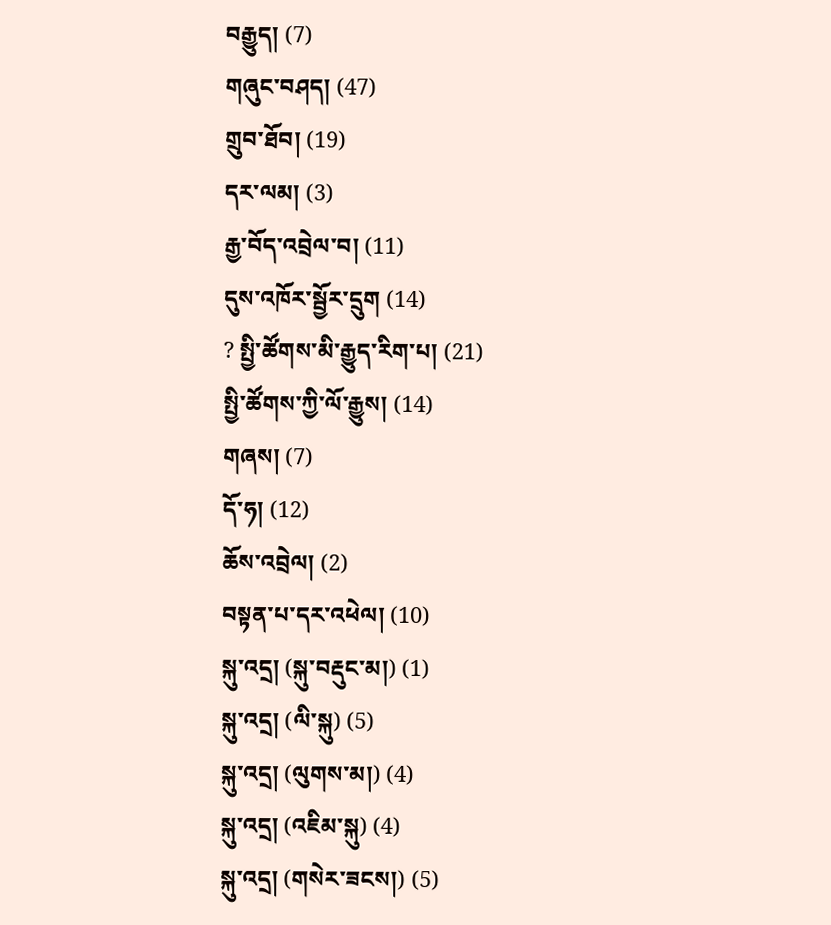བརྒྱུད། (7)
གཞུང་བཤད། (47)
གྲུབ་ཐོབ། (19)
དར་ལམ། (3)
རྒྱ་བོད་འབྲེལ་བ། (11)
དུས་འཁོར་སྦྱོར་དྲུག (14)
? སྤྱི་ཚོགས་མི་རྒྱུད་རིག་པ། (21)
སྤྱི་ཚོགས་ཀྱི་ལོ་རྒྱུས། (14)
གཞས། (7)
དོ་ཧ། (12)
ཆོས་འབྲེལ། (2)
བསྟན་པ་དར་འཕེལ། (10)
སྐུ་འདྲ། (སྐུ་བརྡུང་མ།) (1)
སྐུ་འདྲ། (ལི་སྐུ) (5)
སྐུ་འདྲ། (ལུགས་མ།) (4)
སྐུ་འདྲ། (འཇིམ་སྐུ) (4)
སྐུ་འདྲ། (གསེར་ཟངས།) (5)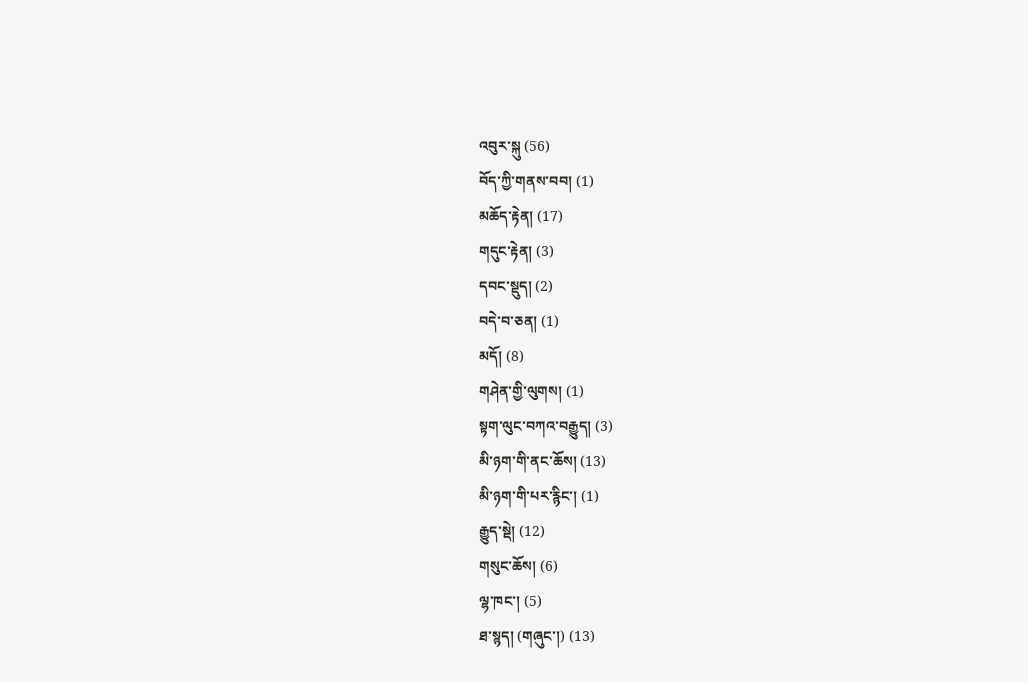འབུར་སྐུ (56)
བོད་ཀྱི་གནས་བབ། (1)
མཆོད་རྟེན། (17)
གདུང་རྟེན། (3)
དབང་སྡུད། (2)
བདེ་བ་ཅན། (1)
མདོ། (8)
གཤེན་གྱི་ལུགས། (1)
སྟག་ལུང་བཀའ་བརྒྱུད། (3)
མི་ཉག་གི་ནང་ཆོས། (13)
མི་ཉག་གི་པར་རྙིང་། (1)
རྒྱུད་སྡེ། (12)
གསུང་ཆོས། (6)
ལྷ་ཁང་། (5)
ཐ་སྙད། (གཞུང་།) (13)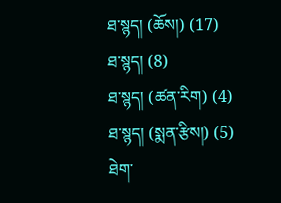ཐ་སྙད། (ཆོས།) (17)
ཐ་སྙད། (8)
ཐ་སྙད། (ཚན་རིག) (4)
ཐ་སྙད། (སྨན་རྩིས།) (5)
ཐེག་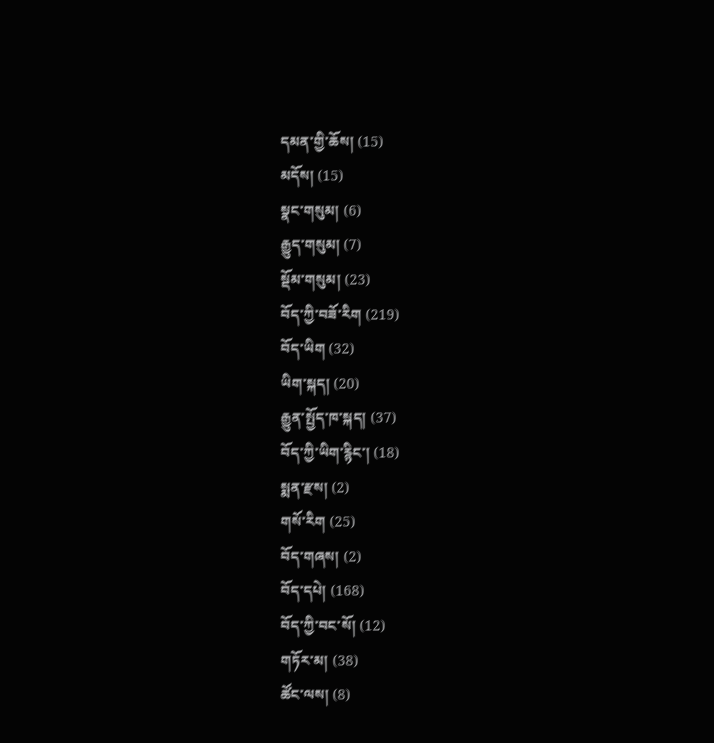དམན་གྱི་ཆོས། (15)
མདོས། (15)
སྣང་གསུམ། (6)
རྒྱུད་གསུམ། (7)
སྡོམ་གསུམ། (23)
བོད་ཀྱི་བཟོ་རིག (219)
བོད་ཡིག (32)
ཡིག་སྐད། (20)
རྒྱུན་སྤྱོད་ཁ་སྐད། (37)
བོད་ཀྱི་ཡིག་རྙིང་། (18)
སྨན་རྫས། (2)
གསོ་རིག (25)
བོད་གཞས། (2)
བོད་དཔེ། (168)
བོད་ཀྱི་བང་སོ། (12)
གཏོར་མ། (38)
ཚོང་ལས། (8)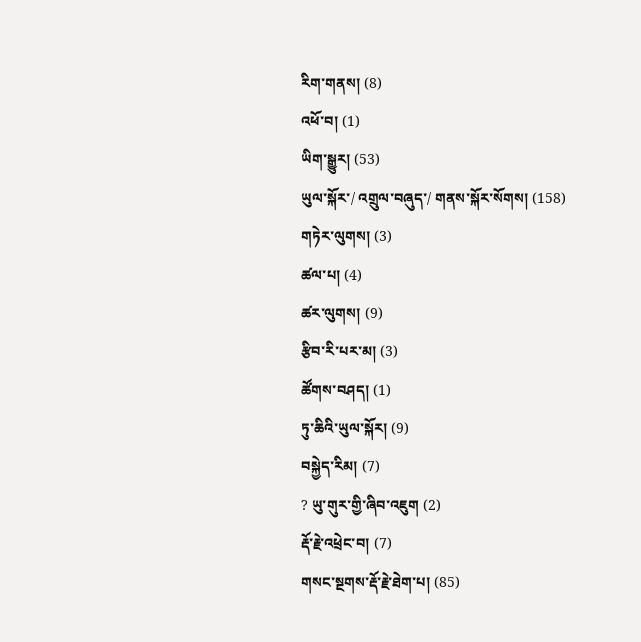རིག་གནས། (8)
འཕོ་བ། (1)
ཡིག་སྒྱུར། (53)
ཡུལ་སྐོར་/ འགྲུལ་བཞུད་/ གནས་སྐོར་སོགས། (158)
གཏེར་ལུགས། (3)
ཚལ་པ། (4)
ཚར་ལུགས། (9)
རྩིབ་རི་པར་མ། (3)
ཚོགས་བཤད། (1)
ཏུ་ཆིའི་ཡུལ་སྐོར། (9)
བསྐྱེད་རིམ། (7)
? ཡུ་གུར་གྱི་ཞིབ་འཇུག (2)
རྡོ་རྗེ་འཕྲེང་བ། (7)
གསང་སྔགས་རྡོ་རྗེ་ཐེག་པ། (85)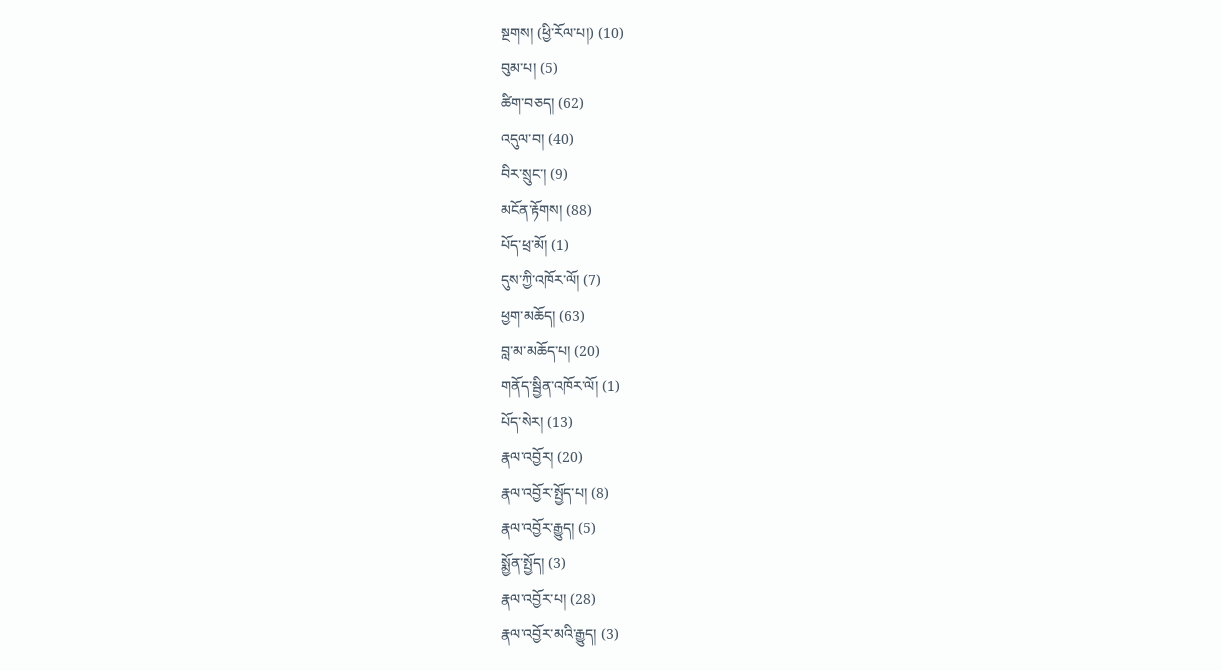སྔགས། (ཕྱི་རོལ་པ།) (10)
བུམ་པ། (5)
ཚིག་བཅད། (62)
འདུལ་བ། (40)
བིར་སྲུང་། (9)
མངོན་རྟོགས། (88)
པོད་ཕྲ་མོ། (1)
དུས་ཀྱི་འཁོར་ལོ། (7)
ཕྱག་མཆོད། (63)
བླ་མ་མཆོད་པ། (20)
གནོད་སྦྱིན་འཁོར་ལོ། (1)
པོད་སེར། (13)
རྣལ་འབྱོར། (20)
རྣལ་འབྱོར་སྤྱོད་པ། (8)
རྣལ་འབྱོར་རྒྱུད། (5)
སྨྱོན་སྤྱོད། (3)
རྣལ་འབྱོར་པ། (28)
རྣལ་འབྱོར་མའི་རྒྱུད། (3)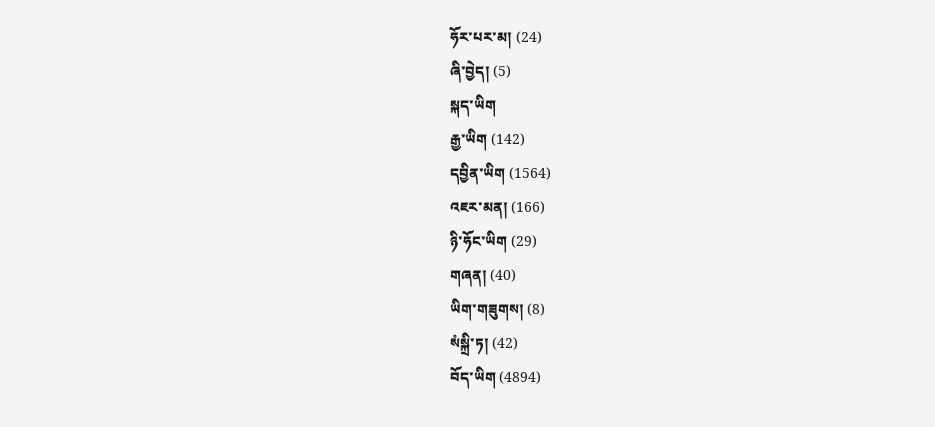ཧོར་པར་མ། (24)
ཞི་བྱེད། (5)
སྐད་ཡིག
རྒྱ་ཡིག (142)
དབྱིན་ཡིག (1564)
འཇར་མན། (166)
ཉི་ཧོང་ཡིག (29)
གཞན། (40)
ཡིག་གཟུགས། (8)
སཾསྐྲི་ཏ། (42)
བོད་ཡིག (4894)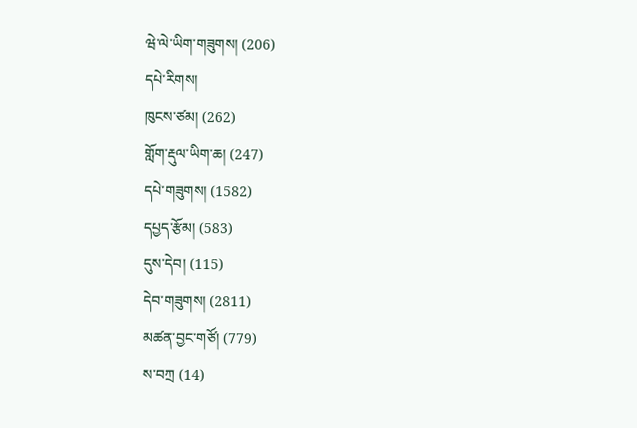ཝེ་ལེ་ཡིག་གཟུགས། (206)
དཔེ་རིགས།
ཁུངས་ཙམ། (262)
གློག་རྡུལ་ཡིག་ཆ། (247)
དཔེ་གཟུགས། (1582)
དཔྱད་རྩོམ། (583)
དུས་དེབ། (115)
དེབ་གཟུགས། (2811)
མཚན་བྱང་གཙོ། (779)
ས་བཀྲ (14)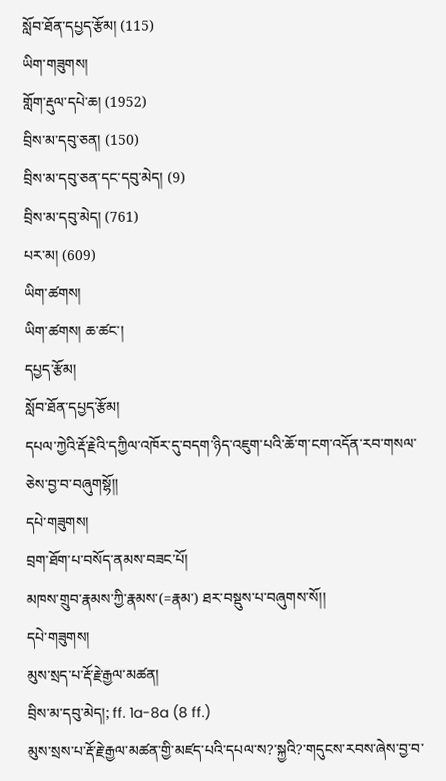སློབ་ཐོན་དཔྱད་རྩོམ། (115)
ཡིག་གཟུགས།
གློག་རྡུལ་དཔེ་ཆ། (1952)
བྲིས་མ་དབུ་ཅན། (150)
བྲིས་མ་དབུ་ཅན་དང་དབུ་མེད། (9)
བྲིས་མ་དབུ་མེད། (761)
པར་མ། (609)
ཡིག་ཚགས།
ཡིག་ཚགས། ཆ་ཚང་།
དཔྱད་རྩོམ།
སློབ་ཐོན་དཔྱད་རྩོམ།
དཔལ་ཀྱེའི་རྡོ་རྗེའི་དཀྱིལ་འཁོར་དུ་བདག་ཉིད་འཇུག་པའི་ཆོ་ག་ངག་འདོན་རབ་གསལ་ཅེས་བྱ་བ་བཞུགསྷོ།།
དཔེ་གཟུགས།
བྲག་ཐོག་པ་བསོད་ནམས་བཟང་པོ།
མཁས་གྲུབ་རྣམས་ཀྱི་རྣམས་(=རྣམ་) ཐཪ་བསྡུས་པ་བཞུགས་སོ།།
དཔེ་གཟུགས།
མུས་སྲད་པ་རྡོ་རྗེ་རྒྱལ་མཚན།
བྲིས་མ་དབུ་མེད།; ff. 1a-8a (8 ff.)
མུས་སྲས་པ་རྡོ་རྗེ་རྒྱལ་མཚན་གྱི་མཛད་པའི་དཔལ་ས?་སྐྱའི?་གདུངས་རབས་ཞེས་བྱ་བ་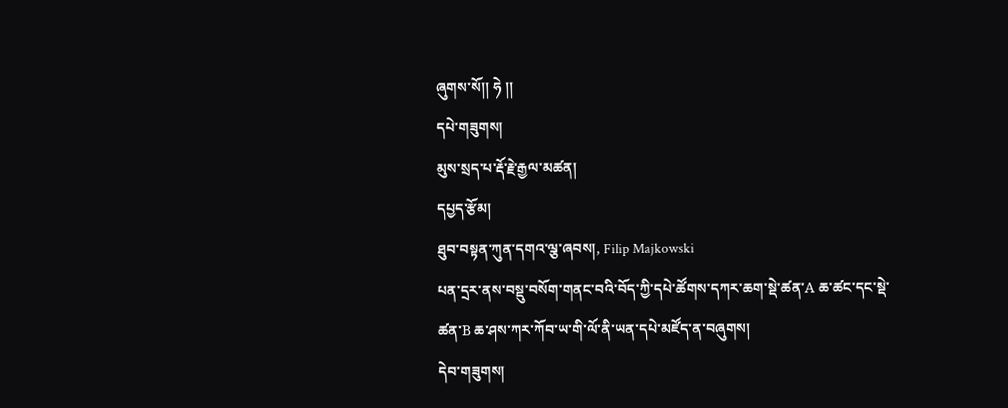ཞུགས་སོ།། ཧེ །།
དཔེ་གཟུགས།
མུས་སྲད་པ་རྡོ་རྗེ་རྒྱལ་མཚན།
དཔྱད་རྩོམ།
ཐུབ་བསྟན་ཀུན་དགའ་ལྕ་ཞབས།, Filip Majkowski
པན་དྲར་ནས་བསྡུ་བསོག་གནང་བའི་བོད་ཀྱི་དཔེ་ཚོགས་དཀར་ཆག་སྡེ་ཚན་A ཆ་ཚང་དང་སྡེ་ཚན་B ཆ་ཤས་ཀར་ཀོབ་ཡ་གི་ལོ་ནི་ཡན་དཔེ་མཛོད་ན་བཞུགས།
དེབ་གཟུགས།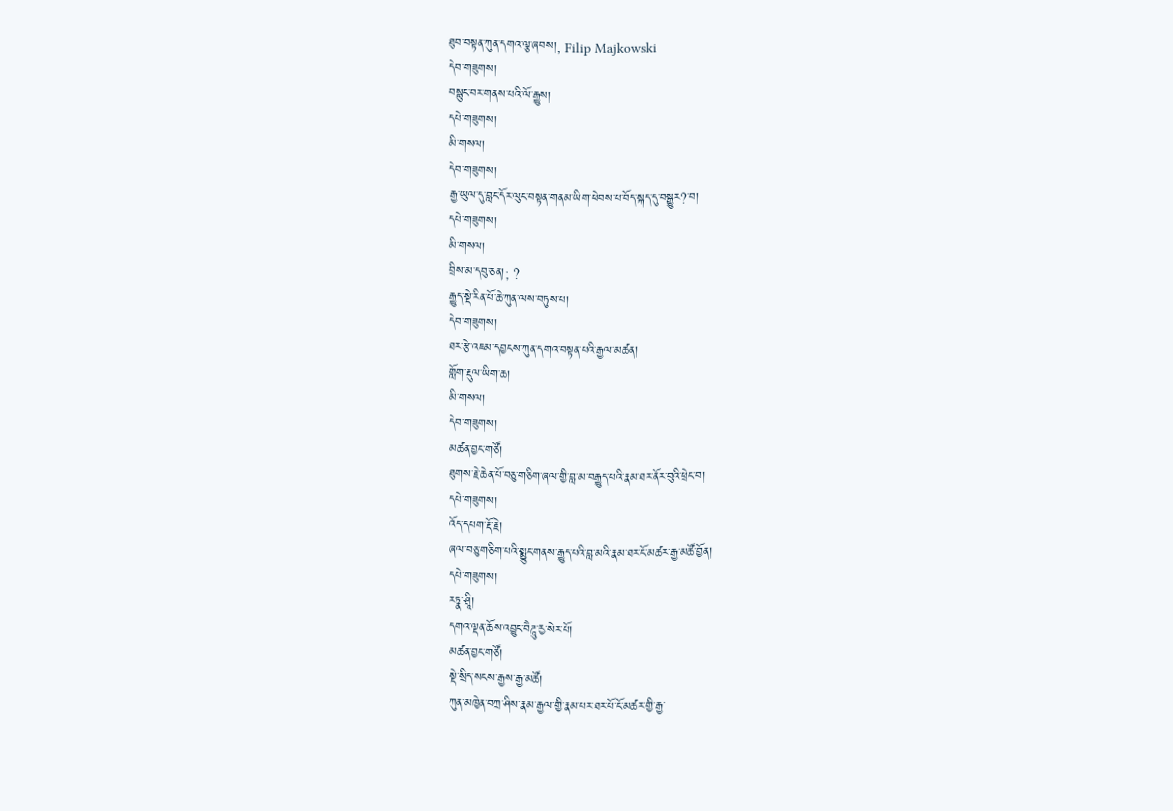ཐུབ་བསྟན་ཀུན་དགའ་ལྕ་ཞབས།, Filip Majkowski
དེབ་གཟུགས།
བསྙུང་བར་གནས་པའི་ལོ་རྒྱུས།
དཔེ་གཟུགས།
མི་གསལ།
དེབ་གཟུགས།
རྒྱ་ཡུལ་དུ་བླང་དོར་ལུང་བསྟན་གནམ་ཡིག་ཕེབས་པ་བོད་སྐད་དུ་བསྒྱུར?་བ།
དཔེ་གཟུགས།
མི་གསལ།
བྲིས་མ་དབུ་ཅན།; ?
རྒྱུད་སྡེ་རིན་པོ་ཆེ་ཀུན་ལས་བཏུས་པ།
དེབ་གཟུགས།
ཐར་རྩེ་འཇམ་དབྱངས་ཀུན་དགའ་བསྟན་པའི་རྒྱལ་མཚན།
གློག་རྡུལ་ཡིག་ཆ།
མི་གསལ།
དེབ་གཟུགས།
མཚན་བྱང་གཙོ།
ཐུགས་རྗེ་ཆེན་པོ་བཅུ་གཅིག་ཞལ་གྱི་བླ་མ་བརྒྱུད་པའི་རྣམ་ཐར་ནོར་བུའི་ཕྲེང་བ།
དཔེ་གཟུགས།
འོད་དཔག་རྡོ་རྗེ།
ཞལ་བཅུ་གཅིག་པའི་སྨྱུང་གནས་རྒྱུད་པའི་བླ་མའི་རྣམ་ཐར་ངོ་མཚར་རྒྱ་མཚོ་བྱོན།
དཔེ་གཟུགས།
རཏྣ་ཤྲཱི།
དགའ་ལྡན་ཆོས་འབྱུང་བཻཌཱུ་རྱ་སེར་པོ།
མཚན་བྱང་གཙོ།
སྡེ་སྲིད་སངས་རྒྱས་རྒྱ་མཚོ།
ཀུན་མཁྱེན་བཀྲ་ཤིས་རྣམ་རྒྱལ་གྱི་རྣམ་པར་ཐར་པོ་ངོ་མཚར་གྱི་རྒྱ་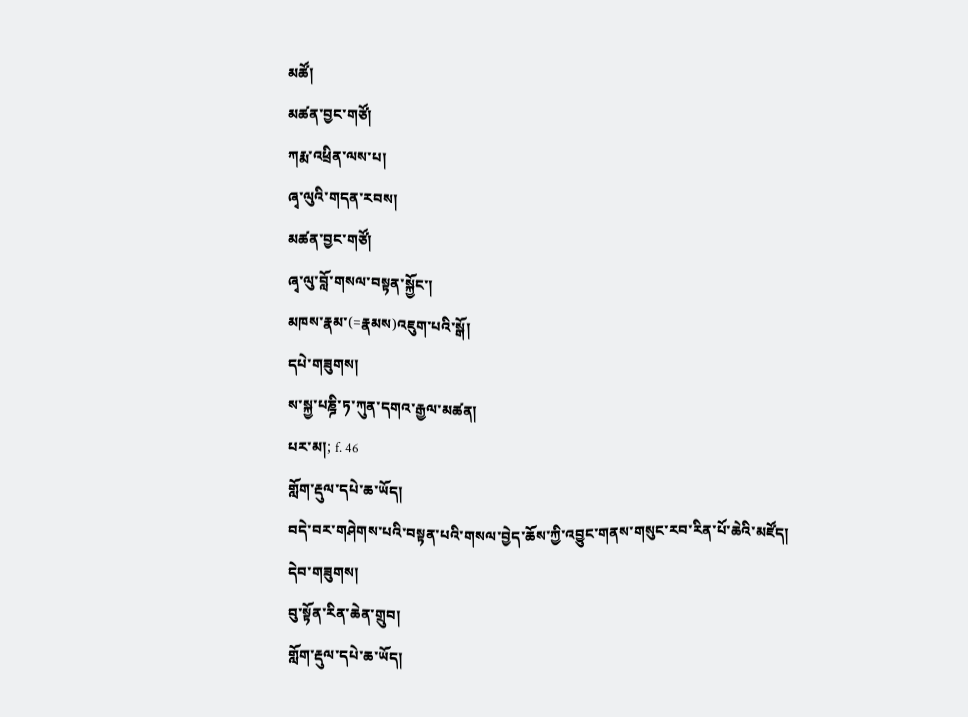མཚོ།
མཚན་བྱང་གཙོ།
ཀརྨ་འཕྲིན་ལས་པ།
ཞྭ་ལུའི་གདན་རབས།
མཚན་བྱང་གཙོ།
ཞྭ་ལུ་བློ་གསལ་བསྟན་སྐྱོང་།
མཁས་རྣམ་(=རྣམས)འཇུག་པའི་སྒོ།
དཔེ་གཟུགས།
ས་སྐྱ་པཎྜི་ཏ་ཀུན་དགའ་རྒྱལ་མཚན།
པར་མ།; f. 46
གློག་རྡུལ་དཔེ་ཆ་ཡོད།
བདེ་བར་གཤེགས་པའི་བསྟན་པའི་གསལ་བྱེད་ཆོས་ཀྱི་འབྱུང་གནས་གསུང་རབ་རིན་པོ་ཆེའི་མཛོད།
དེབ་གཟུགས།
བུ་སྟོན་རིན་ཆེན་གྲུབ།
གློག་རྡུལ་དཔེ་ཆ་ཡོད།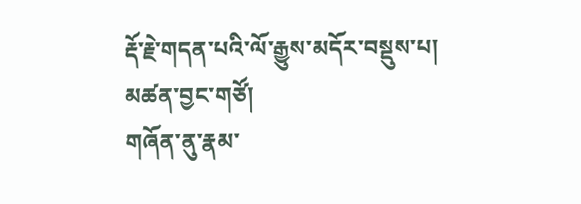རྡོ་རྗེ་གདན་པའི་ལོ་རྒྱུས་མདོར་བསྡུས་པ།
མཚན་བྱང་གཙོ།
གཞོན་ནུ་རྣམ་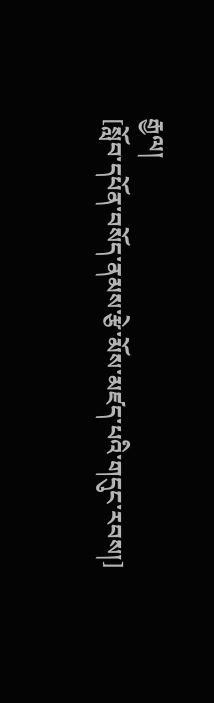རྒྱལ།
[སློབ་དཔོན་བསོད་ནམས་རྩེ་མོས་མཛད་པའི་གདུང་རབས།]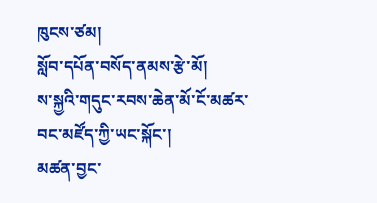ཁུངས་ཙམ།
སློབ་དཔོན་བསོད་ནམས་རྩེ་མོ།
ས་སྐྱའི་གདུང་རབས་ཆེན་མོ་ངོ་མཚར་བང་མཛོད་ཀྱི་ཡང་སྐོང་།
མཚན་བྱང་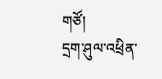གཙོ།
དྲག་ཤུལ་འཕྲིན་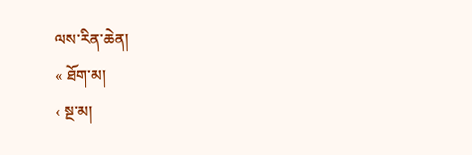ལས་རིན་ཆེན།
« ཐོག་མ།
‹ སྔ་མ།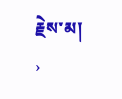རྗེས་མ། ›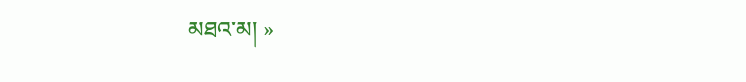མཐའ་མ། »